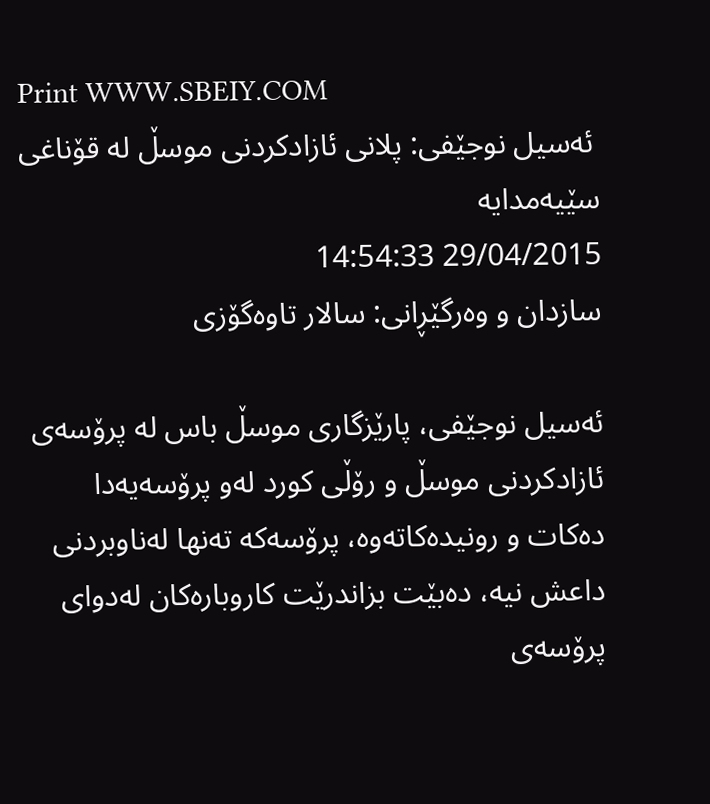Print WWW.SBEIY.COM
 ئەسیل نوجێفی: پلانی ئازادکردنی موسڵ لە قۆناغی سێیەمدایە
29/04/2015 14:54:33
سازدان و وه‌رگێڕانی: سالار تاوه‌گۆزی

ئەسیل نوجێفی، پارێزگاری موسڵ باس لە پرۆسه‌ی ئازادكردنی موسڵ و رۆڵی كورد لەو پرۆسەیەدا دەکات و رونیدەکاتەوە، پرۆسه‌کە تەنها لەناوبردنی داعش نیە، دەبێت بزاندرێت كاروباره‌كان له‌دوای پرۆسه‌ی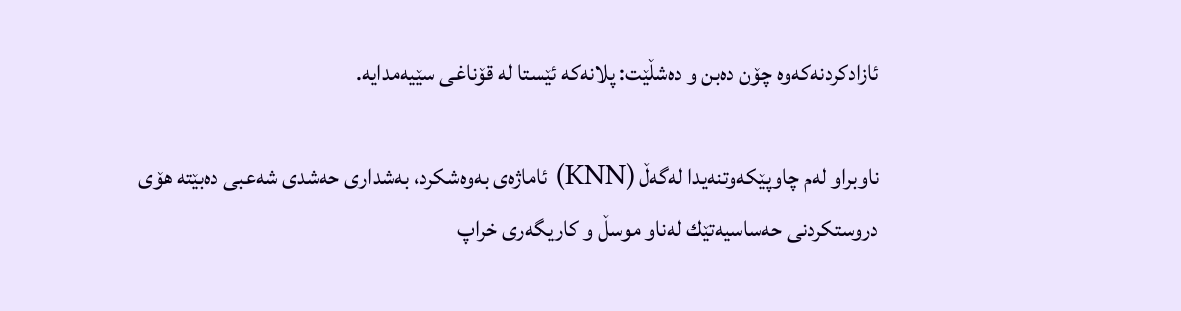ئازادكردنه‌كه‌وە چۆن ده‌بن و دەشڵێت: پلانەکە ئێستا لە قۆناغی سێیەمدایە.

ناوبراو لەم چاوپێکەوتنەیدا لەگەڵ (KNN) ئاماژەی بەوەشکرد، به‌شداری حه‌شدی شه‌عبی ده‌بێته‌ هۆی دروستكردنی حه‌ساسیه‌تێك له‌ناو موسڵ و كاریگه‌ری خراپ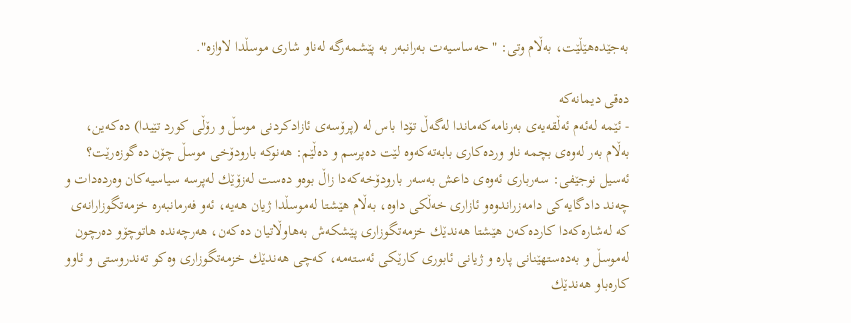به‌جێدەهێڵێت، بەڵام وتی: "حه‌ساسیه‌ت به‌رانبه‌ر به‌ پێشمه‌رگه‌ له‌ناو شاری موسڵدا لاوازه".

دەقی دیمانەکە
- ئێمه‌ له‌ئه‌م ئه‌ڵقه‌یه‌ی به‌رنامه‌كه‌ماندا لەگەڵ تۆدا باس له‌ (پرۆسه‌ی ئازادكردنی موسڵ و رۆڵی كورد تێیدا) ده‌كه‌ین، بەڵام به‌ر له‌وه‌ی بچمه‌ ناو ورده‌كاری بابه‌ته‌كه‌وه‌ لێت ده‌پرسم و ده‌ڵێم: هه‌نوكه‌ بارودۆخی موسڵ چۆن ده‌گوزه‌رێت؟
ئه‌سیل نوجێفی: سه‌رباری ئه‌وه‌ی داعش به‌سه‌ر بارودۆخه‌كه‌دا زاڵ بوه‌و ده‌ست له‌زۆێك له‌پرسه‌ سیاسیه‌كان وه‌رده‌دات و چه‌ند دادگایه‌كی دامه‌زراندوه‌و ئازاری خه‌ڵكی داوه‌، بەڵام هێشتا له‌موسڵدا ژیان هه‌یه‌، ئه‌و فه‌رمانبه‌ره‌ خزمه‌تگوزارانه‌ی كه‌ له‌شاره‌كه‌دا كارده‌كه‌ن هێشتا هه‌ندێك خزمه‌تگوزاری پێشكه‌ش به‌هاوڵاتیان ده‌كه‌ن، هه‌رچه‌نده‌ هاتوچۆو ده‌رچون له‌موسڵ و به‌ده‌ستهێنانی پاره‌ و ژیانی ئابوری كارێكی ئه‌سته‌مه‌، كه‌چی هه‌ندێك خزمه‌تگوزاری وه‌كو ته‌ندروستی و ئاوو كاره‌باو هه‌ندێك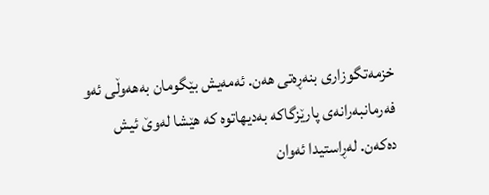خزمه‌تگوزاری بنه‌ڕه‌تی هه‌ن. ئه‌مه‌یش بێگومان به‌هه‌وڵی ئه‌و فه‌رمانبه‌رانه‌ی پارێزگاكه‌ به‌دیهاتوه‌ كه‌ هێشا له‌وێ ئیش ده‌كه‌ن. له‌ڕاستیدا ئه‌وان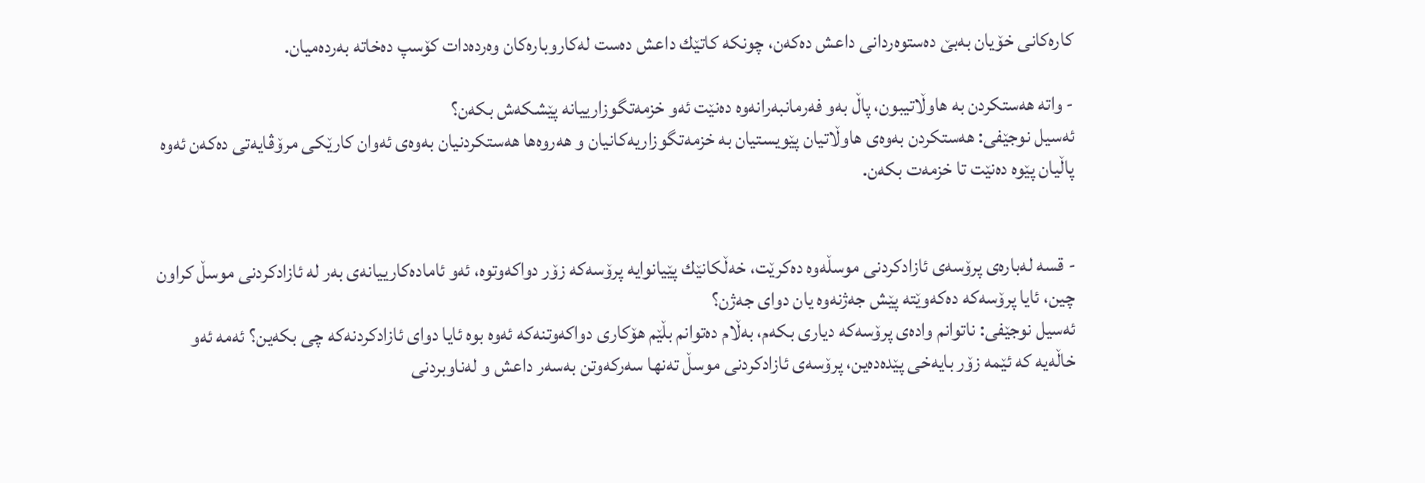كاره‌كانی خۆیان به‌بێ ده‌ستوه‌ردانی داعش ده‌كه‌ن، چونكه‌ كاتێك داعش ده‌ست له‌كاروباره‌كان وه‌رده‌دات كۆسپ ده‌خاته‌ به‌رده‌میان.

- واته‌ هه‌ستكردن به‌ هاوڵاتیبون، پاڵ به‌و فه‌رمانبه‌رانه‌وه‌ ده‌نێت ئه‌و خزمه‌تگوزارییانه‌ پێشكه‌ش بكه‌ن؟
ئه‌سیل نوجێفی: هه‌ستكردن به‌وه‌ی هاوڵاتیان پێویستیان به‌ خزمه‌تگوزاریه‌كانیان و هه‌روه‌ها هه‌ستكردنیان به‌وه‌ی ئه‌وان كارێكی مرۆڤایه‌تی ده‌كه‌ن ئه‌وه‌ پاڵیان پێوه‌ ده‌نێت تا خزمه‌ت بكه‌ن.


- قسه‌ له‌باره‌ی پرۆسه‌ی ئازادكردنی موسڵه‌وه‌ ده‌كرێت، خه‌ڵكانێك پێیانوایه‌ پرۆسه‌كه‌ زۆر دواكه‌وتوه‌، ئه‌و ئاماده‌كارییانه‌ی به‌ر له‌ ئازادكردنی موسڵ كراون چین، ئایا پرۆسه‌كه‌ ده‌كه‌وێته‌ پێش جه‌ژنه‌وه‌ یان دوای جه‌ژن؟
ئه‌سیل نوجێفی: ناتوانم واده‌ی پرۆسه‌كه‌ دیاری بكه‌م، بەڵام ده‌توانم بڵێم هۆكاری دواكه‌وتنه‌كه‌ ئه‌وه‌ بوه‌ ئایا دوای ئازادكردنه‌كه‌ چی بكه‌ین؟ ‌ئه‌مه‌ ئه‌و خاڵه‌یه‌ كه‌ ئێمه‌ زۆر بایه‌خی پێده‌ده‌ین، پرۆسه‌ی ئازادكردنی موسڵ ته‌نها سه‌ركه‌وتن به‌سه‌ر داعش و له‌ناوبردنی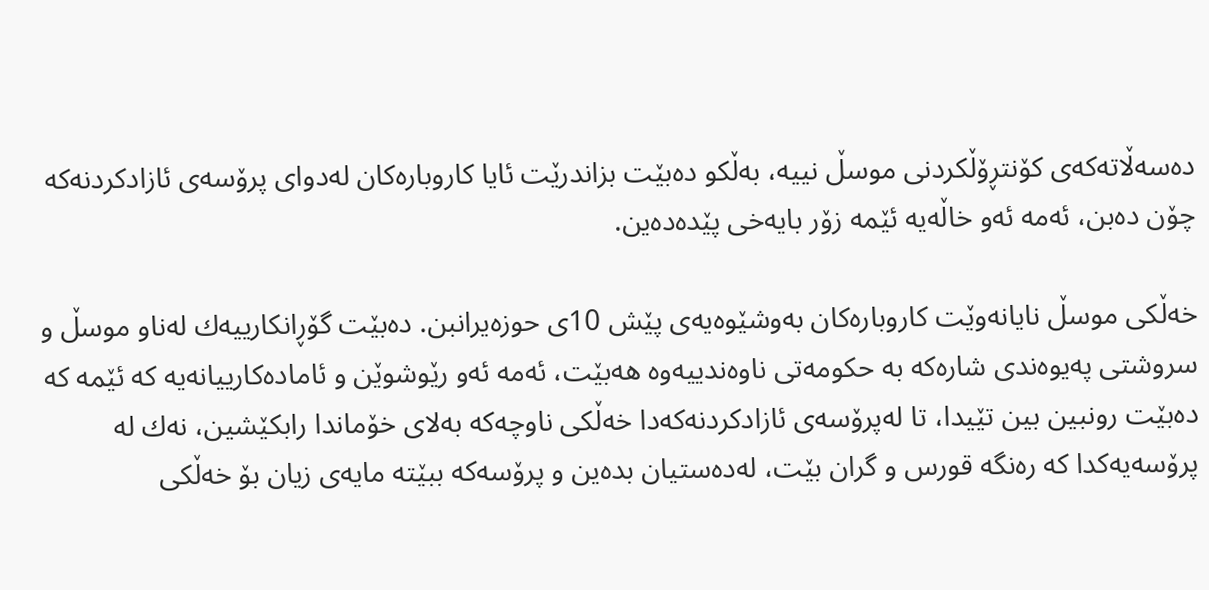ده‌سه‌ڵاته‌كه‌ی كۆنتڕۆڵكردنی موسڵ نییه‌، به‌ڵكو ده‌بێت بزاندرێت ئایا كاروباره‌كان له‌دوای پرۆسه‌ی ئازادكردنه‌كه‌ چۆن ده‌بن، ئه‌مه‌ ئه‌و خاڵه‌یه‌ ئێمه‌ زۆر بایه‌خی پێده‌ده‌ین.

خه‌ڵكی موسڵ نایانه‌وێت كاروباره‌كان به‌وشێوه‌یه‌ی پێش 10ی حوزه‌یرانبن. ده‌بێت گۆڕانكارییه‌ك له‌ناو موسڵ و سروشتی په‌یوه‌ندی شاره‌كه‌ به‌ حكومه‌تی ناوه‌ندییه‌وه‌ هه‌بێت، ئه‌مه‌ ئه‌و رێوشوێن و ئاماده‌كارییانه‌یه‌ كه‌ ئێمه‌ كه‌ ده‌بێت رونبین بین تێیدا، تا له‌پرۆسه‌ی ئازادكردنه‌كه‌دا خه‌ڵكی ناوچه‌كه‌ به‌لای خۆماندا رابكێشین، نه‌ك له‌ پرۆسه‌یه‌كدا كه‌ ره‌نگه‌ قورس و گران بێت، له‌ده‌ستیان بده‌ین و پرۆسه‌كه‌ ببێته‌ مایه‌ی زیان بۆ خه‌ڵكی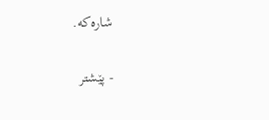شاره‌كه‌.

- پێشتر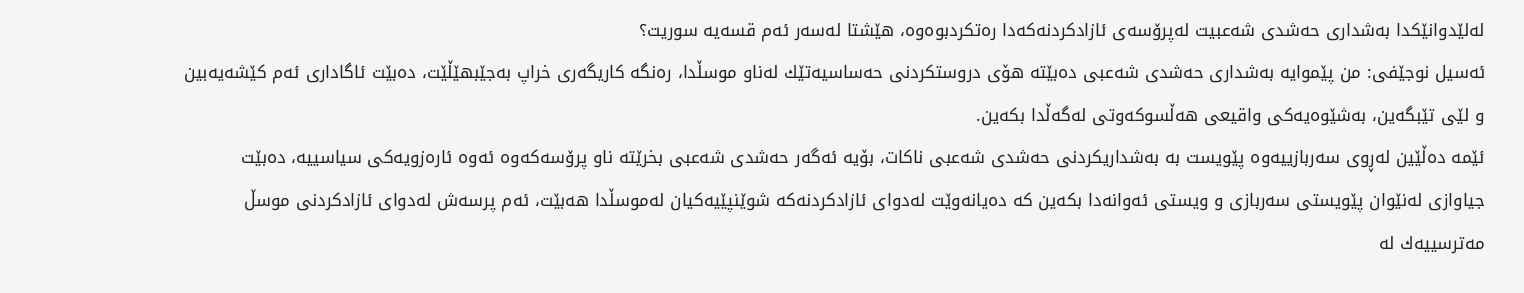له‌لێدوانێكدا به‌شداری حه‌شدی شه‌عبیت له‌پرۆسه‌ی ئازادكردنه‌كه‌دا ره‌تكردبوه‌وه‌، هێشتا له‌سه‌ر ئه‌م قسه‌یه‌ سوریت؟
ئه‌سیل نوجێفی: من پێموایه‌ به‌شداری حه‌شدی شه‌عبی ده‌بێته‌ هۆی دروستكردنی حه‌ساسیه‌تێك له‌ناو موسڵدا، ره‌نگه‌ كاریگه‌ری خراپ به‌جێبهێڵێت، ده‌بێت ئاگاداری ئه‌م كێشه‌یه‌بین و لێی تێبگه‌ین، به‌شێوه‌یه‌كی واقیعی هه‌ڵسوكه‌وتی له‌گه‌ڵدا بكه‌ین.
ئێمه‌ ده‌ڵێین له‌ڕوی سه‌ربازییه‌وه‌ پێویست به ‌به‌شداریكردنی حه‌شدی شه‌عبی ناكات، بۆیه‌ ئه‌گه‌ر حه‌شدی شه‌عبی بخرێته‌ ناو پرۆسه‌كه‌وه‌ ئه‌وه‌ ئاره‌زویه‌كی سیاسییه‌، ده‌بێت جیاوازی له‌نێوان پێویستی سه‌ربازی و ویستی ئه‌وانه‌دا بكه‌ین كه‌ ده‌یانه‌وێت له‌دوای ئازادكردنه‌كه‌ شوێنپێیه‌كیان له‌موسڵدا هه‌بێت، ئه‌م پرسه‌ش له‌دوای ئازادكردنی موسڵ مه‌ترسییه‌ك له‌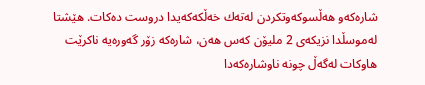شاره‌كه‌و هه‌ڵسوكه‌وتكردن له‌ته‌ك خه‌ڵكه‌كه‌یدا دروست ده‌كات. هێشتا له‌موسڵدا نزیكه‌ی 2 ملیۆن كه‌س هه‌ن، شاره‌كه‌ زۆر گه‌وره‌یه‌ ناكرێت هاوكات له‌گه‌ڵ چونه‌ ناوشاره‌كه‌دا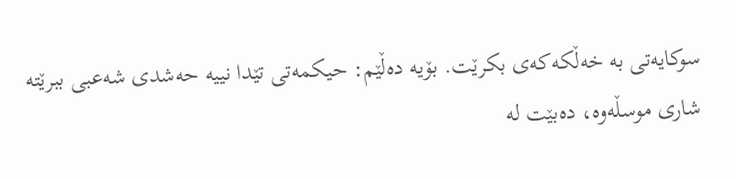سوكایه‌تی به‌ خه‌ڵكه‌كه‌ی بكرێت. بۆیه‌ ده‌ڵێم: حیكمه‌تی تێدا نییه‌ حه‌شدی شه‌عبی ببرێته‌ شاری موسڵه‌وه‌، ده‌بێت له‌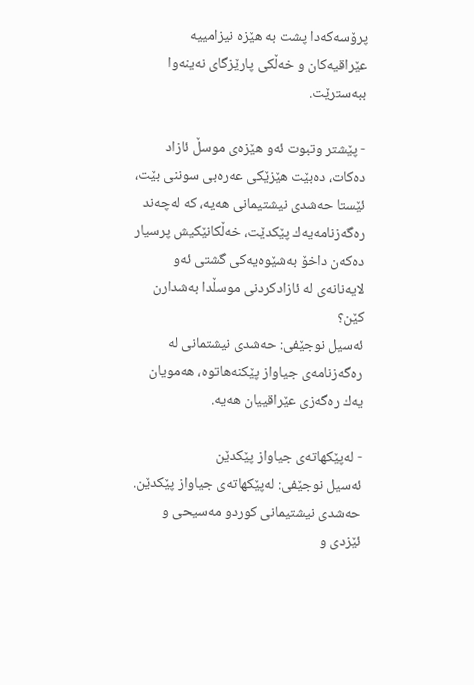پرۆسه‌كه‌دا پشت به‌ هێزه‌ نیزامییه‌ عێراقیه‌كان و خه‌ڵكی پارێزگای نه‌ینه‌وا ببه‌سترێت.

- پێشتر وتبوت ئه‌و هێزه‌ی موسڵ ئازاد ده‌كات، ده‌بێت هێزێكی عه‌ره‌بی سوننی بێت، ئێستا حه‌شدی نیشتیمانی هه‌یه‌، كه‌ له‌چه‌ند ره‌گه‌زنامه‌یه‌ك پێكدێت، خه‌ڵكانێكیش پرسیار ده‌كه‌ن داخۆ به‌شێوه‌یه‌كی گشتی ئه‌و لایه‌نانه‌ی له‌ ئازادكردنی موسڵدا به‌شدارن كێن؟
ئه‌سیل نوجێفی: حه‌شدی نیشتمانی له‌ ره‌گه‌زنامه‌ی جیاواز پێكنه‌هاتوه‌، هه‌مویان یه‌ك ره‌گه‌زی عێراقییان هه‌یه‌.

- له‌پێكهاته‌ی جیاواز پێكدێن
ئه‌سیل نوجێفی: له‌پێكهاته‌ی جیاواز پێكدێن. حه‌شدی نیشتیمانی كوردو مه‌سیحی و ئێزدی و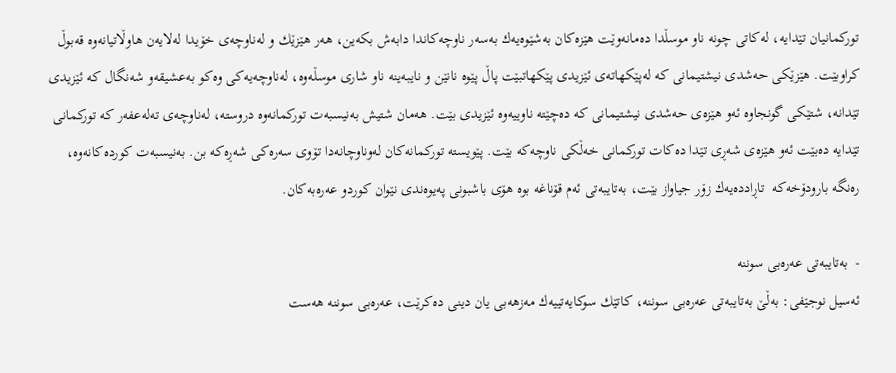توركمانیان تێدایه‌، له‌كاتی چونه‌ ناو موسڵدا ده‌مانه‌وێت هێزه‌كان به‌شێوه‌یه‌ك به‌سه‌ر ناوچه‌كاندا دابه‌ش بكه‌ین، هه‌ر هێزێك و له‌ناوچه‌ی خۆیدا له‌لایه‌ن هاوڵاتیانه‌وه‌ قه‌بوڵ كراوبێت. هێزێكی حه‌شدی نیشتیمانی كه‌ له‌پێكهاته‌ی ئێزیدی پێكهاتبێت پاڵ پێوه‌ نانێن و نایبه‌ینه‌ ناو شاری موسڵه‌وه‌، له‌ناوچه‌یه‌كی وه‌كو به‌عشیقه‌و شه‌نگال كه‌ ئێزیدی تێدانه‌، شتێكی گونجاوه‌ ئه‌و هێزه‌ی حه‌شدی نیشتیمانی كه‌ ده‌چێته‌ ناوییه‌وه‌ ئێزیدی بێت. هه‌مان شتیش به‌نیسبه‌ت توركمانه‌وه‌ دروسته‌، له‌ناوچه‌ی ته‌له‌عفه‌ر كه‌ توركمانی تێدایه‌ ده‌بێت ئه‌و هێزه‌ی شه‌ڕی تێدا ده‌كات توركمانی خه‌ڵكی ناوچه‌كه‌ بێت. پێویسته‌ توركمانه‌كان له‌وناوچانه‌دا تۆوی سه‌ره‌كی شه‌ڕه‌كه‌ بن. به‌نیسبه‌ت كورده‌كانه‌وه‌، رە‌نگه‌ بارودۆخه‌كه‌  تاڕادده‌یه‌ك زۆر جیاواز بێت، به‌تایبه‌تی ئه‌م قۆناغه‌ بوه‌ هۆی باشبونی په‌یوه‌ندی نێوان كوردو عه‌ره‌به‌كان.

-  به‌تایبه‌تی عه‌ره‌بی سوننه‌
ئه‌سیل نوجێفی: به‌ڵێ به‌تایبه‌تی عه‌ره‌بی سوننه‌، كاتێك سوكایه‌تییه‌ك مه‌زهه‌بی یان دینی ده‌كرێت، عه‌ره‌بی سوننه‌ هه‌ست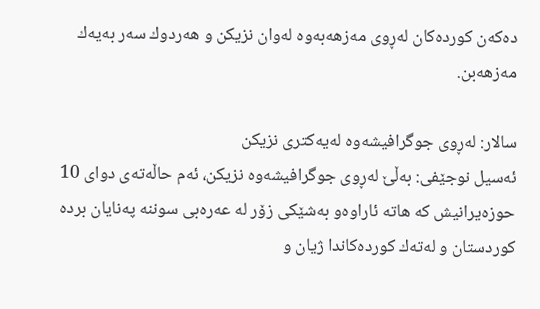ده‌كه‌ن كورده‌كان له‌ڕوی مه‌زهه‌به‌وه‌ له‌وان نزیكن و هه‌ردوك سه‌ر به‌یه‌ك مه‌زهه‌بن.

سالار: له‌ڕوی جوگرافیشه‌وه‌ له‌یه‌كتری نزیكن
ئه‌سیل نوجێفی: به‌ڵێ له‌ڕوی جوگرافیشه‌وه‌ نزیكن، ئه‌م حاڵه‌ته‌ی دوای 10 حوزه‌یرانیش كه‌ هاته‌ ئاراوه‌و به‌شێكی زۆر له‌ عه‌ره‌بی سوننه‌ په‌نایان برده‌ كوردستان و له‌ته‌ك كورده‌كاندا ژیان و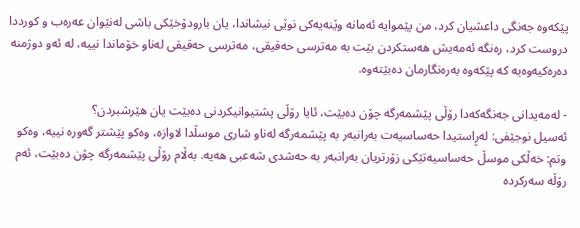پێكه‌وه‌ جه‌نگی داعشیان كرد، من پێموایه‌ ئه‌مانه‌ وێنه‌یه‌كی نوێی نیشاندا، یان بارودۆخێكی باشی له‌نێوان عه‌ره‌ب و كورددا دروست كرد، ره‌نگه‌ ئه‌مه‌یش هه‌ستكردن بێت به‌ مه‌ترسی حه‌قیقی، مه‌ترسی حه‌قیقی له‌ناو خۆماندا نییه‌، له‌ ئه‌و دوژمنه‌ ده‌ره‌كیه‌وه‌یه‌ كه‌ پێكه‌وه‌ به‌ره‌نگارمان ده‌بێته‌وه‌.

- له‌مه‌یدانی جه‌نگه‌كه‌دا رۆڵی پێشمه‌رگه‌ چۆن ده‌بێت، ئایا رۆڵی پشتیوانیكردنی ده‌بێت یان هێرشبردن؟
ئه‌سیل نوجێفی: له‌ڕاستیدا حه‌ساسیه‌ت به‌رانبه‌ر به‌ پێشمه‌رگه‌ له‌ناو شاری موسڵدا لاوازه‌، وه‌كو پێشتر گه‌وره‌ نییه‌، وه‌كو وتم: خه‌ڵكی موسڵ حه‌ساسیه‌تێكی زۆرتریان به‌رانبه‌ر به‌ حه‌شدی شه‌عبی هه‌یه‌. بەڵام رۆڵی پێشمه‌رگه‌ چۆن ده‌بێت، ئه‌م رۆڵه‌ سه‌ركرده‌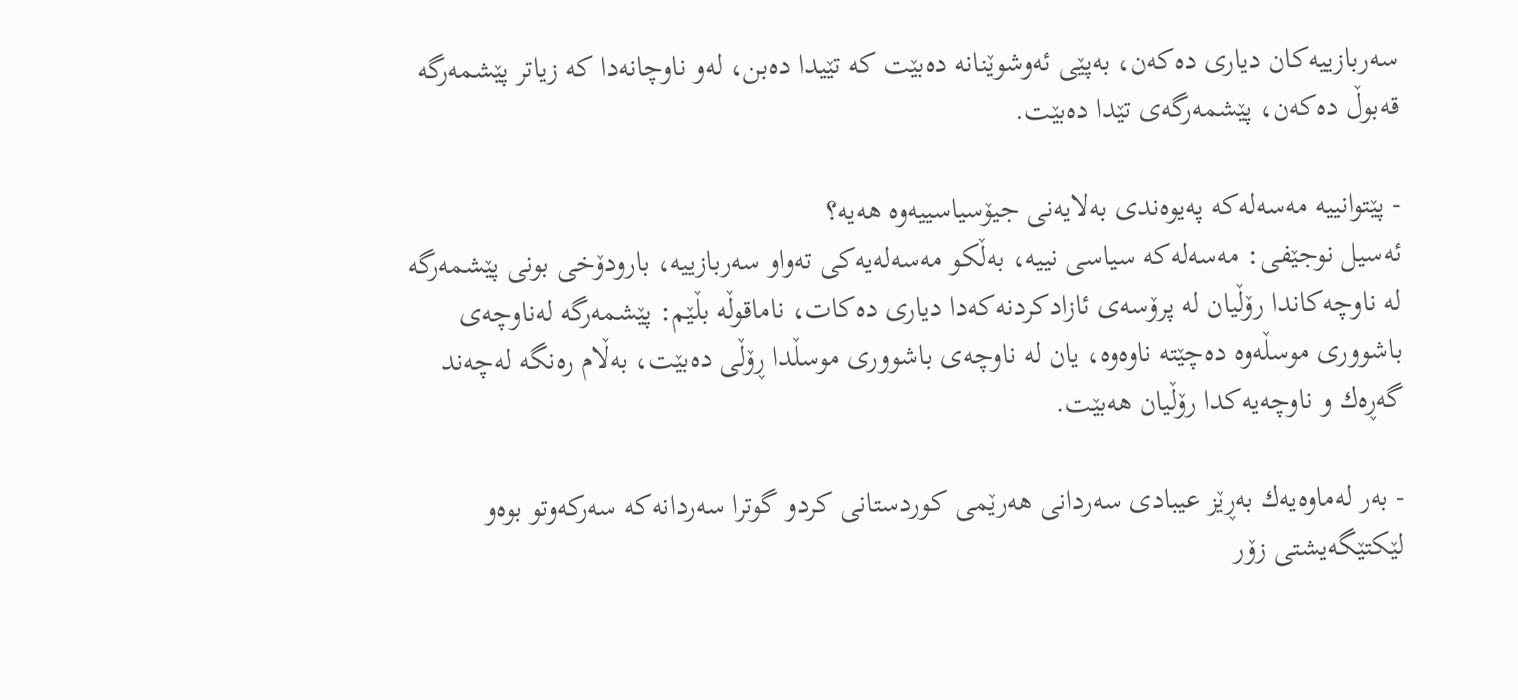سه‌ربازییه‌كان دیاری ده‌كه‌ن، به‌پێی ئه‌وشوێنانه‌ ده‌بێت كه‌ تێیدا ده‌بن، له‌و ناوچانه‌دا كه‌ زیاتر پێشمه‌رگه‌ قه‌بوڵ ده‌كه‌ن، پێشمه‌رگه‌ی تێدا ده‌بێت.

- پێتوانییه‌ مه‌سه‌له‌كه‌ په‌یوه‌ندی به‌لایه‌نی جیۆسیاسییه‌وه‌ هه‌یه‌؟
ئه‌سیل نوجێفی: مه‌سه‌له‌كه‌ سیاسی نییه،‌ به‌ڵكو مه‌سه‌له‌یه‌كی ته‌واو سه‌ربازییه‌، بارودۆخی بونی پێشمه‌رگه‌ له‌ ناوچه‌كاندا رۆڵیان له‌ پرۆسه‌ی ئازادكردنه‌كه‌دا دیاری ده‌كات، ناماقوڵه‌ بڵێم: پێشمه‌رگه‌ له‌ناوچه‌ی باشووری موسڵه‌وه‌ ده‌چێته‌ ناوه‌وه‌، یان له‌ ناوچه‌ی باشووری موسڵدا ڕۆڵی ده‌بێت، بەڵام ره‌نگه‌ له‌چه‌ند گه‌ڕه‌ك و ناوچه‌یه‌كدا رۆڵیان هه‌بێت.

- به‌ر له‌ماوه‌یه‌ك به‌ڕێز عیبادی سه‌ردانی هه‌رێمی كوردستانی كردو گوترا سه‌ردانه‌كه‌ سه‌ركه‌وتو بوه‌و لێكتێگه‌یشتی زۆر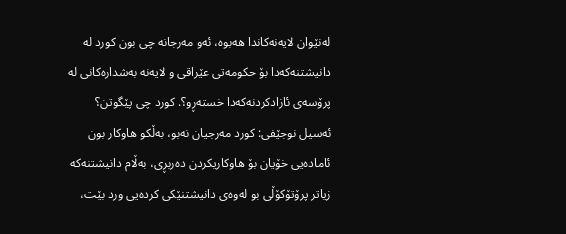له‌نێوان لایه‌نه‌كاندا هه‌بوه‌، ئه‌و مه‌رجانه‌ چی بون كورد له‌ دانیشتنه‌كه‌دا بۆ حكومه‌تی عێراقی و لایه‌نه‌ به‌شداره‌كانی له‌ پرۆسه‌ی ئازادكردنه‌كه‌دا خسته‌ڕو؟. كورد چی پێگوتن؟
ئه‌سیل نوجێفی: كورد مه‌رجیان نه‌بو، به‌ڵكو هاوكار بون ئاماده‌یی خۆیان بۆ هاوكاریكردن ده‌ربڕی، بەڵام دانیشتنه‌كه‌ زیاتر پرۆتۆكۆڵی بو له‌وه‌ی دانیشتنێكی كرده‌یی ورد بێت،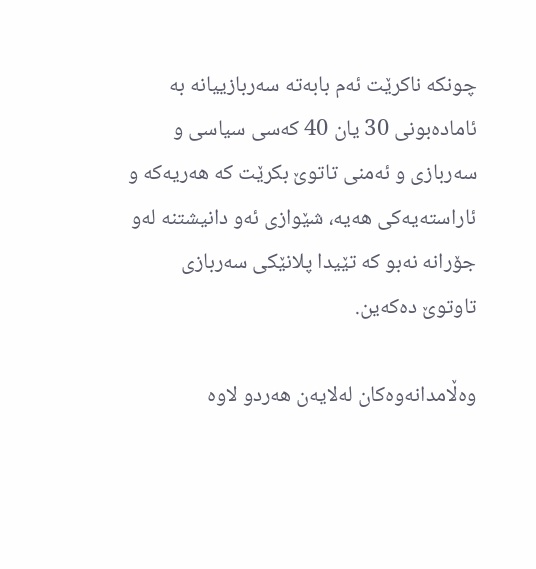چونكه‌ ناكرێت ئه‌م بابه‌ته‌ سه‌ربازییانه‌ به‌ ئاماده‌بونی 30 یان 40 كه‌سی سیاسی و سه‌ربازی و ئه‌منی تاتوێ بكرێت كه‌ هه‌ریه‌كه‌ و ئاراسته‌یه‌كی هه‌یه‌، شێوازی ئه‌و دانیشتنه‌ له‌و جۆرانه‌ نه‌بو كه‌ تێیدا پلانێكی سه‌ربازی تاوتوێ ده‌كه‌ین.

وەڵامدانەوەکان له‌لایه‌ن هه‌ردو لاوه‌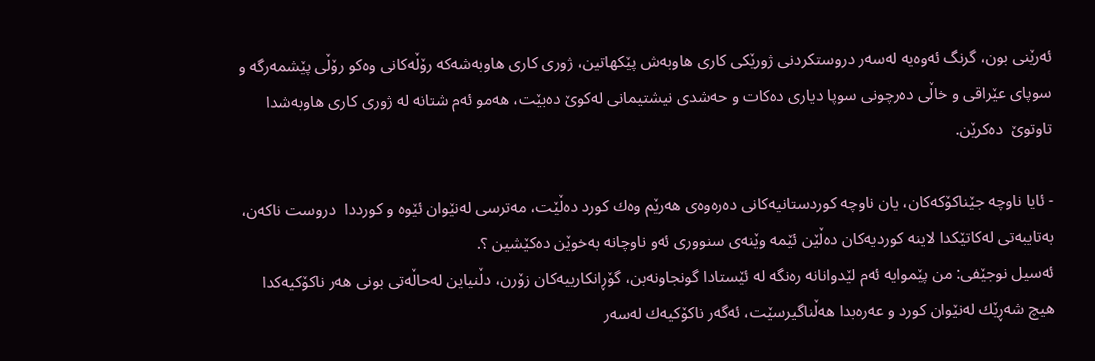ئه‌رێنی بون، گرنگ ئه‌وه‌یه‌ له‌سه‌ر دروستكردنی ژورێكی كاری هاوبه‌ش پێكهاتین، ژوری كاری هاوبه‌شه‌كه‌ رۆڵه‌كانی وه‌كو رۆڵی پێشمه‌رگه‌ و سوپای عێراقی و خاڵی ده‌رچونی سوپا دیاری ده‌كات و حه‌شدی نیشتیمانی له‌كوێ ده‌بێت، هه‌مو ئه‌م شتانه‌ له‌ ژوری كاری هاوبه‌شدا تاوتوێ  ده‌كرێن.

- ئایا ناوچه‌ جێناكۆكه‌كان، یان ناوچه‌ كوردستانیه‌كانی ده‌ره‌وه‌ی هه‌رێم وه‌ك كورد ده‌ڵێت، مه‌ترسی له‌نێوان ئێوه‌ و كورددا  دروست ناكه‌ن، به‌تایبه‌تی له‌كاتێكدا لاینه‌ كوردیه‌كان ده‌ڵێن ئێمه‌ وێنه‌ی سنووری ئه‌و ناوچانه‌ به‌خوێن ده‌كێشین ؟.
ئه‌سیل نوجێفی: من پێموایه‌ ئه‌م لێدوانانه‌ ره‌نگه‌ له‌ ئێستادا گونجاونه‌بن، گۆڕانكارییه‌كان زۆرن، دڵنیاین له‌حاڵه‌تی بونی هه‌ر ناكۆكیه‌كدا هیچ شه‌ڕێك له‌نێوان كورد و عه‌ره‌بدا هه‌ڵناگیرسێت، ئه‌گه‌ر ناكۆكیه‌ك له‌سه‌ر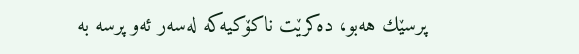پرسێك هه‌بو، ده‌كرێت ناكۆكیه‌كه‌ له‌سه‌ر ئه‌و پرسه‌ به‌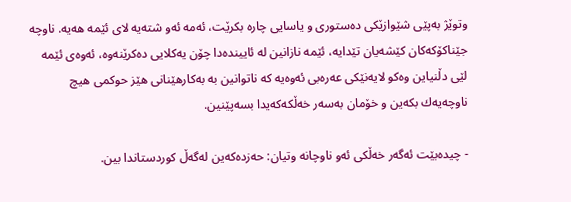وتوێژ به‌پێی شێوازێكی ده‌ستوری و یاسایی چاره‌ بكرێت، ئه‌مه‌ ئه‌و شته‌یه‌ لای ئێمه‌ هه‌یه‌. ناوچه‌ جێناكۆكه‌كان كێشه‌یان تێدایه‌، ئێمه‌ نازانین له‌ ئایینده‌دا چۆن یه‌كلایی ده‌كرێنه‌وه‌، ئه‌وه‌ی ئێمه‌ لێی دڵنیاین وه‌كو لایه‌نێكی عه‌ره‌بی ئه‌وه‌یه‌ كه‌ ناتوانین به‌ به‌كارهێنانی هێز حوكمی هیچ ناوچه‌یه‌ك بكه‌ین و خۆمان به‌سه‌ر خه‌ڵكه‌كه‌یدا بسه‌پێنین.

- چیده‌بێت ئه‌گه‌ر خه‌ڵكی ئه‌و ناوچانه‌ وتیان: حه‌زده‌كه‌ین له‌گه‌ڵ كوردستاندا بین.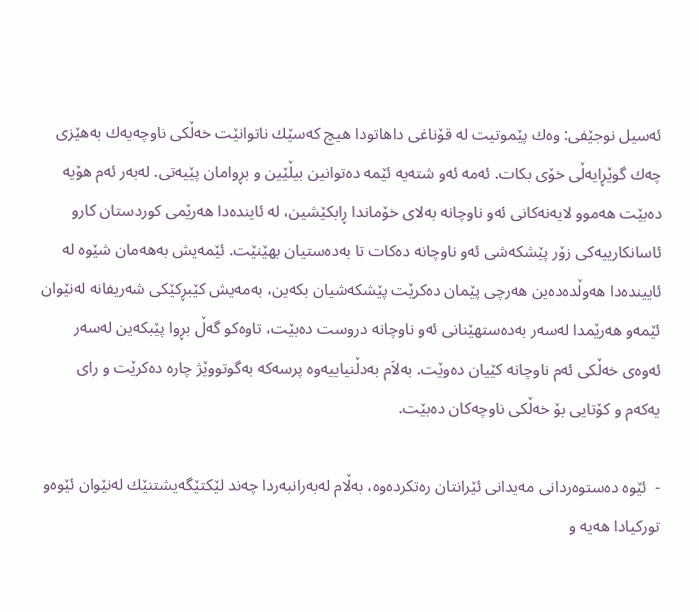ئه‌سیل نوجێفی: وه‌ك پێموتیت له‌ قۆناغی داهاتودا هیچ كه‌سێك ناتوانێت خه‌ڵكی ناوچه‌یه‌ك به‌هێزی چه‌ك گوێڕایه‌ڵی خۆی بكات. ئه‌مه‌ ئه‌و شته‌یه‌ ئێمه‌ ده‌توانین بیڵێین و بڕوامان پێیه‌تی. له‌به‌ر ئه‌م هۆیه‌ ده‌بێت هه‌موو لایه‌نه‌كانی ئه‌و ناوچانه‌ به‌لای خۆماندا ڕابكێشین، له‌ ئاینده‌دا هه‌رێمی كوردستان كارو ئاسانكارییه‌كی زۆر پێشكه‌شی ئه‌و ناوچانه‌ ده‌كات تا به‌ده‌ستیان بهێنێت. ئێمه‌یش به‌هه‌مان شێوه‌ له‌ ئایینده‌دا هه‌وڵده‌ده‌ین هه‌رچی پێمان ده‌كرێت پێشكه‌شیان بكه‌ین، به‌مه‌یش كێبڕكێكی شه‌ریفانه‌ له‌نێوان ئێمه‌و هه‌رێمدا له‌سه‌ر به‌ده‌ستهێنانی ئه‌و ناوچانه‌ دروست ده‌بێت، تاوه‌كو گه‌ڵ بڕوا پێبكه‌ین له‌سه‌ر ئه‌وه‌ی خه‌ڵكی ئه‌م ناوچانه‌ كێیان ده‌وێت. به‌لاَم به‌دڵنیاییه‌وه‌ پرسه‌كه‌ به‌گوتووێژ چاره‌ ده‌كرێت و رای یه‌كه‌م و كۆتایی بۆ خه‌ڵكی ناوچه‌كان ده‌بێت.

-  ئێوه‌ ده‌ستوه‌ردانی مه‌یدانی ئێرانتان ره‌تكرده‌وه‌، بەڵام له‌به‌رانبه‌ردا چه‌ند لێكتێگه‌یشتنێك له‌نێوان ئێوه‌و توركیادا هه‌یه‌ و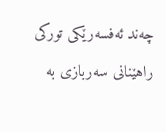چه‌ند ئه‌فسه‌رێكی توركی راهێنانی سه‌ربازی به‌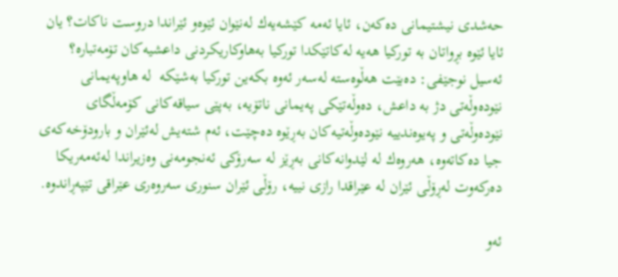حه‌شدی نیشتیمانی ده‌كه‌ن، ئایا ئه‌مه‌ كێشه‌یه‌ك له‌نێوان ئێوه‌و ئێراندا دروست ناكات؟ یان ئایا ئێوه‌ بڕواتان به‌ توركیا هه‌یه‌ له‌كاتێكدا توركیا به‌هاوكاریكردنی داعشیه‌كان تۆمه‌تباره‌؟
ئه‌سیل نوجێفی: ده‌بێت هه‌ڵوه‌سته‌ له‌سه‌ر ئه‌وه‌ بكه‌ین توركیا به‌شێكه‌  له‌ هاوپه‌یمانی نێوده‌وڵه‌تی دژ به‌ داعش، ده‌وڵه‌تێكی په‌یمانی ناتۆیه‌، به‌پێی سیاقه‌كانی كۆمه‌ڵگای نێوده‌وڵه‌تی و په‌یوه‌ندییه‌ نێوده‌وڵه‌تیه‌كان به‌ڕێوه‌ ده‌چێت، ئه‌م شته‌یش له‌ئێران و بارودۆخه‌كه‌ی جیا ده‌كاته‌وه‌، هه‌روه‌ك له‌ لێدوانه‌كانی به‌ڕێز له‌ سه‌رۆكی ئه‌نجومه‌نی وه‌زیراندا له‌ئه‌مەریكا ده‌ركه‌وت له‌ڕۆڵی ئێران له‌ عێراقدا رازی نییه‌، رۆڵی ئێران سنوری سه‌روه‌ری عێراقی تێپه‌ڕاندوه‌.

ئه‌و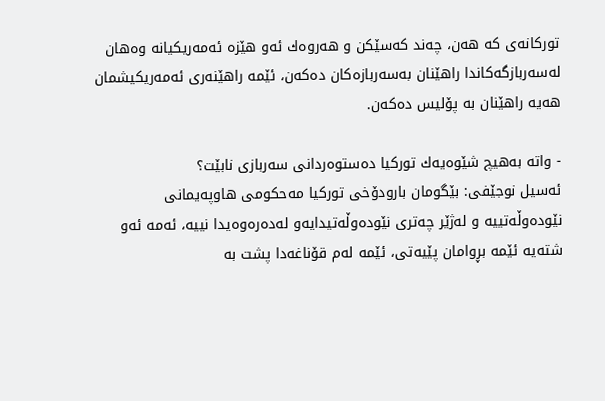توركانه‌ی كه‌ هه‌ن، چه‌ند كه‌سێكن و هه‌روه‌ك ئه‌و هێزه‌ ئه‌مه‌ریكیانه‌ وه‌هان له‌سه‌ربازگه‌كاندا راهێنان به‌سه‌ربازه‌كان ده‌كه‌ن، ئێمه‌ راهێنه‌ری ئه‌مه‌ریكیشمان هه‌یه‌ راهێنان به‌ پۆلیس ده‌كه‌ن.

- واته‌ به‌هیچ شێوه‌یه‌ك توركیا ده‌ستوه‌ردانی سه‌ربازی نابێت؟
ئه‌سیل نوجێفی: بێگومان بارودۆخی توركیا مه‌حكومی هاوپه‌یمانی نێوده‌وڵه‌تییه‌ و له‌ژێر چه‌تری نێوده‌وڵه‌تیدایه‌و له‌دەره‌وه‌یدا نییه‌، ئه‌مه‌ ئه‌و شته‌یه‌ ئێمه‌ بڕوامان پێیه‌تی، ئێمه‌ له‌م قۆناغه‌دا پشت به‌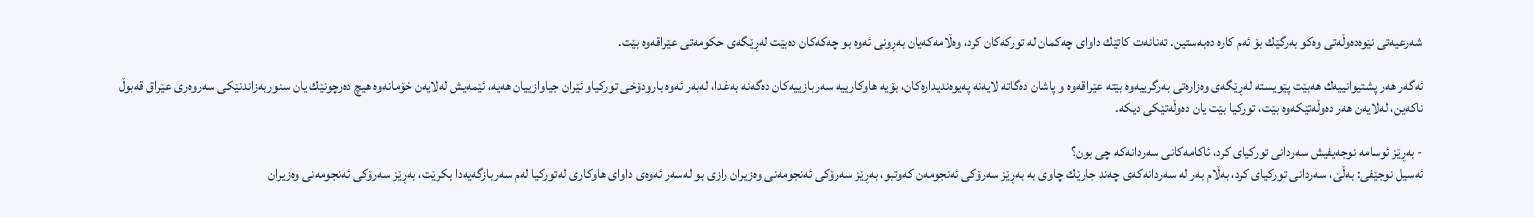شه‌رعیه‌تی نێوه‌ده‌وڵه‌تی وه‌كو به‌رگێك بۆ ئه‌م كاره‌ ده‌به‌ستین. ته‌نانه‌ت كاتێك داوای چه‌كمان له‌ توركه‌كان كرد، وه‌ڵامه‌كه‌یان به‌ڕونی ئه‌وه‌ بو چه‌كه‌كان ده‌بێت له‌ڕێگه‌ی حكومه‌تی عێراقه‌وه‌ بێت.

ئه‌گه‌ر هه‌ر پشتیوانییه‌ك هه‌بێت پێویسته‌ له‌ڕێگه‌ی وه‌زاره‌تی به‌رگرییه‌وه‌ بێته‌ عێراقه‌وه‌ و پاشان ده‌گاته‌ لایه‌نه‌ په‌یوه‌ندیداره‌كان، بۆیه‌ هاوكارییه‌ سه‌ربازییه‌كان ده‌گه‌نه‌ به‌غدا، له‌به‌ر ئه‌وه‌ بارودۆخی توركیاو ئێران جیاوازییان هه‌یه‌، ئێمه‌یش له‌لایه‌ن خۆمانه‌وه‌ هیچ ده‌رچونێك یان سنوربه‌زاندنێكی سه‌روه‌ری عێراق قه‌بوڵ ناكه‌ین، له‌لایه‌ن هه‌ر ده‌وڵه‌تێكه‌وه‌ بێت، توركیا بێت یان ده‌وڵه‌تێكی دیكه‌.

- به‌ڕێز ئوسامه‌ نوجه‌یفیش سه‌ردانی توركیای كرد، ئاكامه‌كانی سه‌ردانه‌كه‌ چی بون؟
ئه‌سیل نوجێفی: به‌ڵێ، سه‌ردانی توركیای كرد، بەڵام به‌ر له‌ سه‌ردانه‌كه‌ی چه‌ند جارێك چاوی به‌ به‌ڕێز سه‌رۆكی ئه‌نجومه‌ن كه‌وتبو، به‌ڕێز سه‌رۆكی ئه‌نجومه‌نی وه‌زیران رازی بو له‌سه‌ر ئه‌وه‌ی داوای هاوكاری له‌توركیا له‌م سه‌ربازگه‌یه‌دا بكرێت، به‌ڕێز سه‌رۆكی ئه‌نجومه‌نی وه‌زیران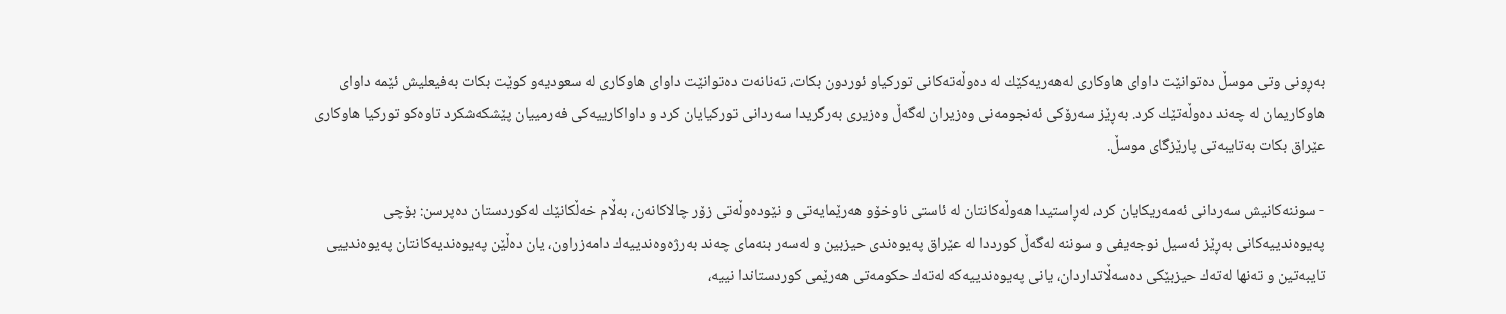به‌ڕونی وتی موسڵ ده‌توانێت داوای هاوكاری له‌هه‌ریه‌كێك له‌ ده‌وڵه‌ته‌كانی توركیاو ئوردون بكات، ته‌نانه‌ت ده‌توانێت داوای هاوكاری له‌ سعودیه‌و كوێت بكات به‌فیعلیش ئێمه‌ داوای هاوكاریمان له‌ چه‌ند ده‌وڵه‌تێك كرد. به‌ڕێز سه‌رۆكی ئه‌نجومه‌نی وه‌زیران له‌گه‌ڵ وه‌زیری به‌رگریدا سه‌ردانی توركیایان كرد و داواكارییه‌كی فه‌رمییان پێشكه‌شكرد تاوه‌كو توركیا هاوكاری عێراق بكات به‌تایبه‌تی پارێزگای موسڵ.

- سوننه‌كانیش سه‌ردانی ئه‌مه‌ریكایان كرد، له‌ڕاستیدا هه‌وڵه‌كانتان له‌ ئاستی ناوخۆو هه‌رێمایه‌تی و نێوده‌وڵه‌تی زۆر چالاكانه‌ن، بەڵام خه‌ڵكانێك له‌كوردستان ده‌پرسن: بۆچی په‌یوه‌ندییه‌كانی به‌ڕێز ئه‌سیل نوجه‌یفی و سوننه‌ له‌گه‌ڵ كورددا له‌ عێراق په‌یوه‌ندی حیزبین و له‌سه‌ر بنه‌مای چه‌ند به‌رژه‌وه‌ندییه‌ك دامه‌زراون، یان ده‌ڵێن په‌یوه‌ندیه‌كانتان په‌یوه‌ندییی تایبه‌تین و ته‌نها له‌ته‌ك حیزبێكی ده‌سه‌ڵاتداردان، یانی په‌یوه‌ندییه‌كه‌ له‌ته‌ك حكومه‌تی هه‌رێمی كوردستاندا نییه‌،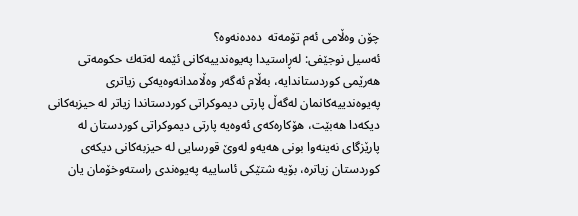چۆن وه‌ڵامی ئه‌م تۆمه‌ته‌  ده‌ده‌نه‌وه‌؟
ئه‌سیل نوجێفی: له‌ڕاستیدا په‌یوه‌ندییه‌كانی ئێمه‌ له‌ته‌ك حكومه‌تی هه‌رێمی كوردستاندایه‌، بەڵام ئه‌گه‌ر وه‌ڵامدانه‌وه‌یه‌كی زیاتری په‌یوه‌ندییه‌كانمان له‌گه‌ڵ پارتی دیموكراتی كوردستاندا زیاتر له‌ حیزبه‌كانی دیكه‌دا هه‌بێت، هۆكاره‌كه‌ی ئه‌وه‌یه‌ پارتی دیموكراتی كوردستان له‌ پارێزگای نه‌ینه‌وا بونی هه‌یه‌و له‌وێ قورسایی له‌ حیزبه‌كانی دیكه‌ی كوردستان زیاتره‌، بۆیه‌ شتێكی ئاساییه‌ په‌یوه‌ندی راسته‌وخۆمان یان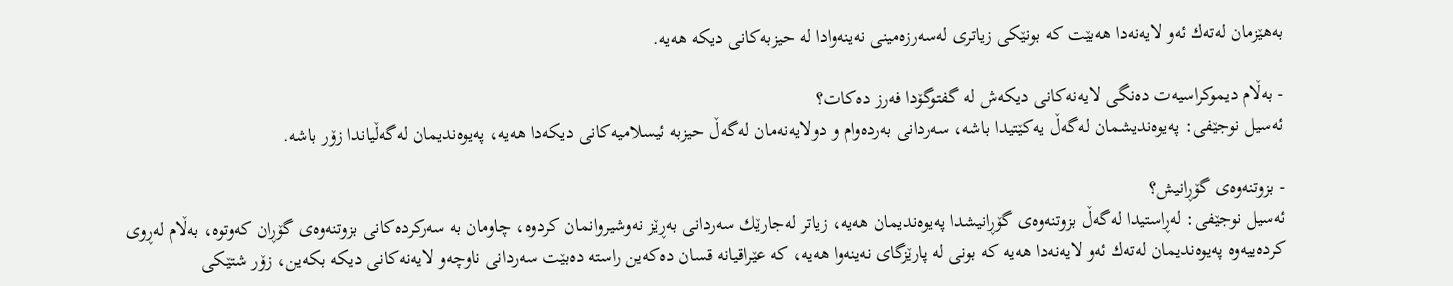به‌هێزمان له‌ته‌ك ئه‌و لایه‌نه‌دا هه‌بێت كه‌ بونێكی زیاتری له‌سه‌رزه‌مینی نه‌ینه‌وادا له‌ حیزبه‌كانی دیكه‌ هه‌یه‌.

- بەڵام دیموكراسیه‌ت ده‌نگی لایه‌نه‌كانی دیكه‌ش له‌ گفتوگۆدا فه‌رز ده‌كات؟
ئه‌سیل نوجێفی: په‌یوه‌ندیشمان له‌گه‌ڵ یه‌كێتیدا باشه‌، سه‌ردانی به‌رده‌وام و دولایه‌نه‌مان له‌گه‌ڵ حیزبه‌ ئیسلامیه‌كانی دیكه‌دا هه‌یه‌، په‌یوه‌ندیمان له‌گه‌ڵیاندا زۆر باشه‌.

- بزوتنه‌وه‌ی گۆڕانیش؟
ئه‌سیل نوجێفی: له‌ڕاستیدا له‌گه‌ڵ بزوتنه‌وه‌ی گۆڕانیشدا په‌یوه‌ندیمان هه‌یه‌، زیاتر له‌جارێك سه‌ردانی به‌ڕێز نه‌وشیروانمان كردوه‌، چاومان به‌ سه‌ركرده‌كانی بزوتنه‌وه‌ی گۆڕان كه‌وتوه‌، بەڵام له‌ڕوی كرده‌ییه‌وه‌ په‌یوه‌ندیمان له‌ته‌ك ئه‌و لایه‌نه‌دا هه‌یه‌ كه‌ بونی له‌ پارێزگای نه‌ینه‌وا هه‌یه‌، كه‌ عێراقیانه‌ قسان ده‌كه‌ین راسته‌ ده‌بێت سه‌ردانی ناوچه‌و لایه‌نه‌كانی دیكه‌ بكه‌ین، زۆر شتێكی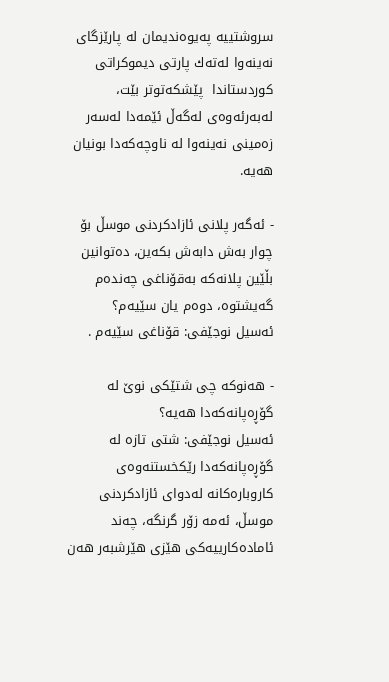سروشتییه‌ په‌یوه‌ندیمان له‌ پارێزگای  نه‌ینه‌وا له‌ته‌ك پارتی دیموكراتی كوردستاندا  پێشكه‌توتر بێت، له‌به‌رئه‌وه‌ی له‌گه‌ڵ ئێمه‌دا له‌سه‌ر زه‌مینی نه‌ینه‌وا له‌ ناوچه‌كه‌دا بونیان هه‌یه‌.

- ئه‌گه‌ر پلانی ئازادكردنی موسڵ بۆ چوار به‌ش دابه‌ش بكه‌ین، ده‌توانین بڵێین پلانه‌كه‌ به‌قۆناغی چه‌نده‌م گه‌یشتوه‌، دوه‌م یان سێیه‌م؟
ئه‌سیل نوجێفی: قۆناغی سێیه‌م .

- هه‌نوكه‌ چی شتێكی نوێ له‌ گۆڕه‌پانه‌كه‌دا هه‌یه؟
ئه‌سیل نوجێفی: شتی تازه‌ له‌ گۆڕه‌پانه‌كه‌دا رێكخستنه‌وه‌ی كاروباره‌كانه‌ له‌دوای ئازادكردنی موسڵ، ئه‌مه‌ زۆر گرنگه‌، چه‌ند ئاماده‌كارییه‌كی هێزی هێرشبه‌ر هه‌ن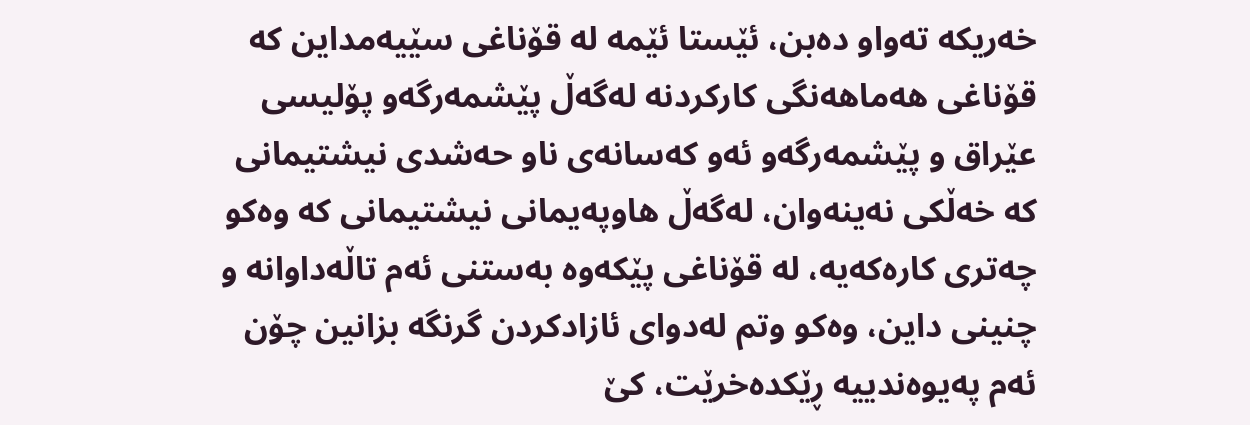خه‌ریكه‌ ته‌واو ده‌بن، ئێستا ئێمه‌ له‌ قۆناغی سێیه‌مداین كه‌ قۆناغی هه‌ماهه‌نگی كاركردنه‌ له‌گه‌ڵ پێشمه‌رگه‌و پۆلیسی عێراق و پێشمه‌رگه‌و ئه‌و كه‌سانه‌ی ناو حه‌شدی نیشتیمانی كه‌ خه‌ڵكی نه‌ینه‌وان، له‌گه‌ڵ هاوپه‌یمانی نیشتیمانی كه‌ وه‌كو چه‌تری كاره‌كه‌یه‌، له‌ قۆناغی پێكه‌وه‌ به‌ستنی ئه‌م تاڵه‌داوانه‌ و چنینی داین، وه‌كو وتم له‌دوای ئازادکردن گرنگه‌ بزانین چۆن ئه‌م په‌یوه‌ندییه‌ ڕێكده‌خرێت، كێ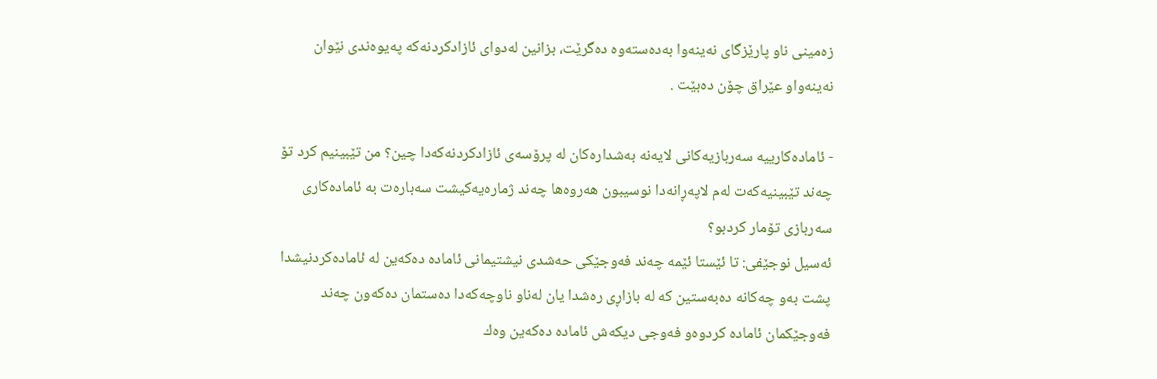زه‌مینی ناو پارێزگای نه‌ینه‌وا به‌ده‌سته‌وه‌ ده‌گرێت، بزانین له‌دوای ئازادكردنه‌كه‌ په‌یوه‌ندی نێوان نه‌ینه‌واو عێراق چۆن ده‌بێت .

- ئاماده‌كارییه‌ سه‌ربازیه‌كانی لایه‌نه‌ به‌شداره‌كان له‌ پرۆسه‌ی ئازادكردنه‌كه‌دا چین؟ من تێبینیم كرد تۆ چه‌ند تێبینیه‌كه‌ت له‌م لاپه‌ڕانه‌دا نوسیبون هه‌روه‌ها چه‌ند ژماره‌یه‌كیشت سه‌باره‌ت به‌ ئاماده‌كاری سه‌ربازی تۆمار كردبو؟
ئه‌سیل نوجێفی: تا ئێستا ئێمه‌ چه‌ند فه‌وجێكی حه‌شدی نیشتیمانی ئاماده‌ ده‌كه‌ین له‌ ئاماده‌كردنیشدا پشت به‌و چه‌كانه‌ ده‌به‌ستین كه‌ له‌ بازاڕی ره‌شدا یان له‌ناو ناوچه‌كه‌دا ده‌ستمان ده‌كه‌ون چه‌ند فه‌وجێكمان ئاماده‌ كردوه‌و فه‌وجی دیكه‌ش ئاماده‌ ده‌كه‌ین وه‌ك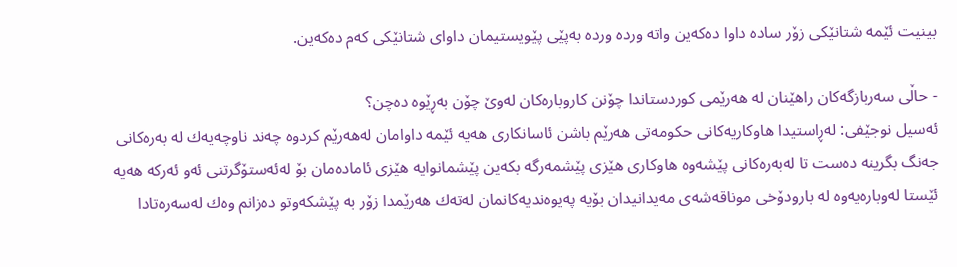بینیت ئێمه‌ شتانێكی زۆر ساده‌ داوا ده‌كه‌ین واته‌ ورده‌ ورده‌ به‌پێی پێویستیمان داوای شتانێكی كه‌م ده‌كه‌ین.

- حاڵی سه‌ربازگه‌كان راهێنان له‌ هه‌رێمی كوردستاندا چۆنن كاروباره‌كان له‌وێ چۆن به‌ڕێوه‌ ده‌چن؟
ئه‌سیل نوجێفی: له‌ڕاستیدا هاوكاریه‌كانی حكومه‌تی هه‌رێم باشن ئاسانكاری هه‌یه‌ ئێمه‌ داوامان له‌هه‌رێم كردوه‌ چه‌ند ناوچه‌یه‌ك له‌ به‌ره‌كانی جه‌نگ بگرینه‌ ده‌ست تا له‌به‌ره‌كانی پێشه‌وه‌ هاوكاری هێزی پێشمه‌رگه‌ بكه‌ین پێشمانوایه‌ هێزی ئاماده‌مان بۆ له‌ئه‌ستۆگرتنی ئه‌و ئه‌ركه‌ هه‌یه‌ ئێستا له‌وباره‌یه‌وه‌ له‌ بارودۆخی موناقه‌شه‌ی مه‌یدانیدان بۆیه‌ په‌یوه‌ندیه‌كانمان له‌ته‌ك هه‌رێمدا زۆر به‌ پێشكه‌وتو ده‌زانم وه‌ك له‌سه‌ره‌تادا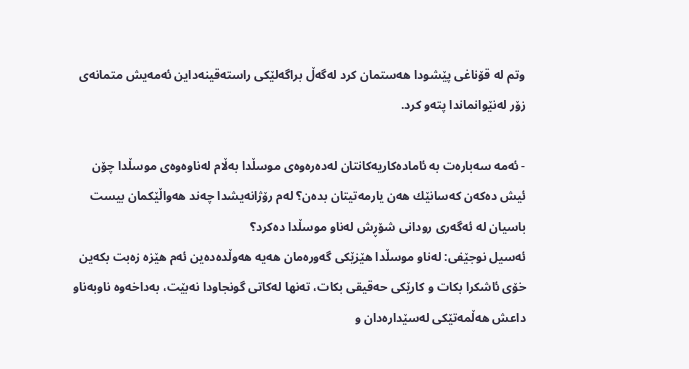وتم له‌ قۆناغی پێشودا هه‌ستمان كرد له‌گه‌ڵ براگه‌لێكی راسته‌قینه‌داین ئه‌مه‌یش متمانه‌ی زۆر له‌نێوانماندا پته‌و كرد.

- ئه‌مه‌ سه‌باره‌ت به‌ ئاماده‌كاریه‌كانتان له‌ده‌ره‌وه‌ی موسڵدا بەڵام له‌ناوه‌وه‌ی موسڵدا چۆن ئیش ده‌كه‌ن كه‌سانێك هه‌ن یارمه‌تیتان بده‌ن؟ له‌م رۆژانه‌یشدا چه‌ند هه‌واڵێكمان بیست باسیان له‌ ئه‌گه‌ری رودانی شۆڕش له‌ناو موسڵدا ده‌كرد؟
ئه‌سیل نوجێفی: له‌ناو موسڵدا هێزێكی گه‌وره‌مان هه‌یه‌ هه‌وڵده‌ده‌ین ئه‌م هێزه‌ زه‌بت بكه‌ین خۆی ئاشكرا بكات و كارێكی حه‌قیقی بكات، ته‌نها له‌كاتی گونجاودا نه‌بێت، به‌داخه‌وه‌ ناوبه‌ناو داعش هه‌ڵمه‌تێكی له‌سێداره‌دان و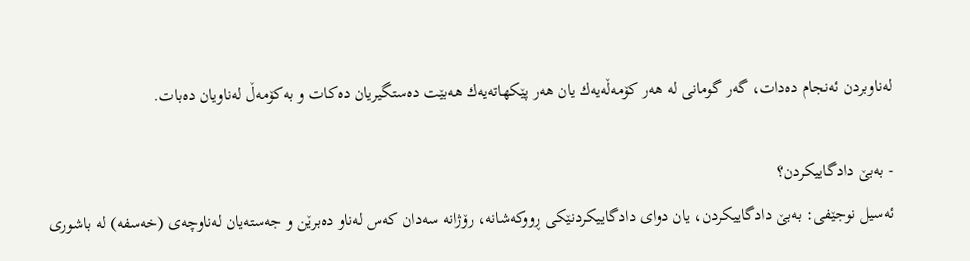له‌ناوبردن ئه‌نجام ده‌دات، گه‌ر گومانی له‌ هه‌ر كۆمه‌ڵه‌یه‌ك یان هه‌ر پێكهاته‌یه‌ك هه‌بێت ده‌ستگیریان ده‌كات و به‌كۆمه‌ڵ له‌ناویان ده‌بات.

- به‌بێ دادگاییكردن؟
ئه‌سیل نوجێفی: به‌بێ دادگاییكردن، یان دوای دادگاییكردنێكی ڕووكه‌شانه‌، رۆژانه‌ سه‌دان كه‌س له‌ناو ده‌برێن و جه‌سته‌یان له‌ناوچه‌ی (خه‌سفه‌) له‌ باشوری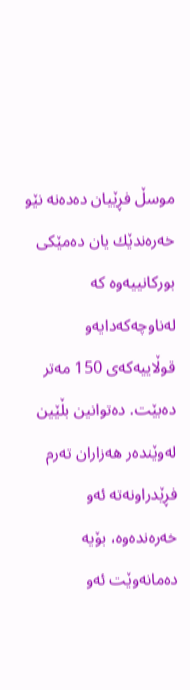موسڵ فڕێیان ده‌ده‌نه‌ نێو خه‌ره‌ندێك یان ده‌مێكی بوركانییه‌وه‌ كه‌ له‌ناوچه‌كه‌دایه‌و قوڵاییه‌كه‌ی 150 مه‌تر ده‌بێت. ده‌توانین بڵێین له‌وێنده‌ر هه‌زاران ته‌رم فڕێدراونه‌ته‌ ئه‌و خه‌ره‌نده‌وه‌، بۆیه‌ ده‌مانه‌وێت ئه‌و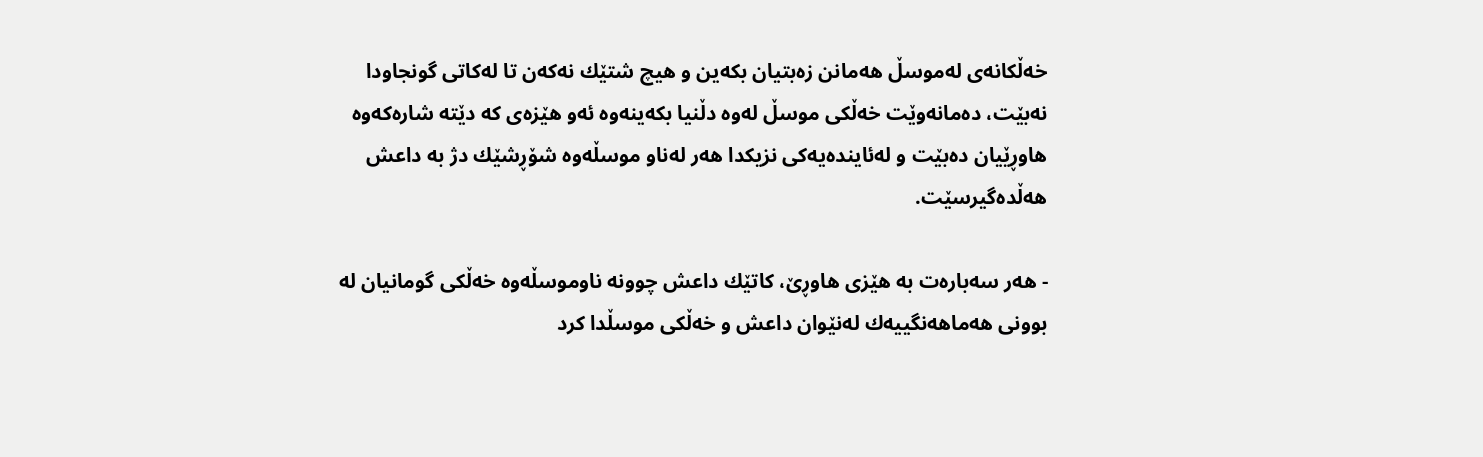خه‌ڵكانه‌ی له‌موسڵ هه‌مانن زه‌بتیان بكه‌ین و هیچ شتێك نه‌كه‌ن تا له‌كاتی گونجاودا نه‌بێت، ده‌مانه‌وێت خه‌ڵكی موسڵ له‌وه‌ دڵنیا بكه‌ینه‌وه‌ ئه‌و هێزه‌ی كه‌ دێته‌ شاره‌كه‌وه‌ هاوڕێیان ده‌بێت و له‌ئاینده‌یه‌كی نزیكدا هه‌ر له‌ناو موسڵه‌وه‌ شۆڕشێك دژ به‌ داعش هه‌ڵده‌گیرسێت.

- هه‌ر سه‌باره‌ت به‌ هێزی هاوڕێ، كاتێك داعش چوونه‌ ناوموسڵه‌وه‌ خه‌ڵكی گومانیان له‌ بوونی هه‌ماهه‌نگییه‌ك له‌نێوان داعش و خه‌ڵكی موسڵدا كرد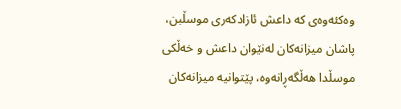وه‌كئه‌وه‌ی كه‌ داعش ئازادكه‌ری موسڵبن، پاشان میزانه‌كان له‌نێوان داعش و خه‌ڵكی موسڵدا هه‌ڵگه‌ڕانه‌وه‌، پێتوانیه‌ میزانه‌كان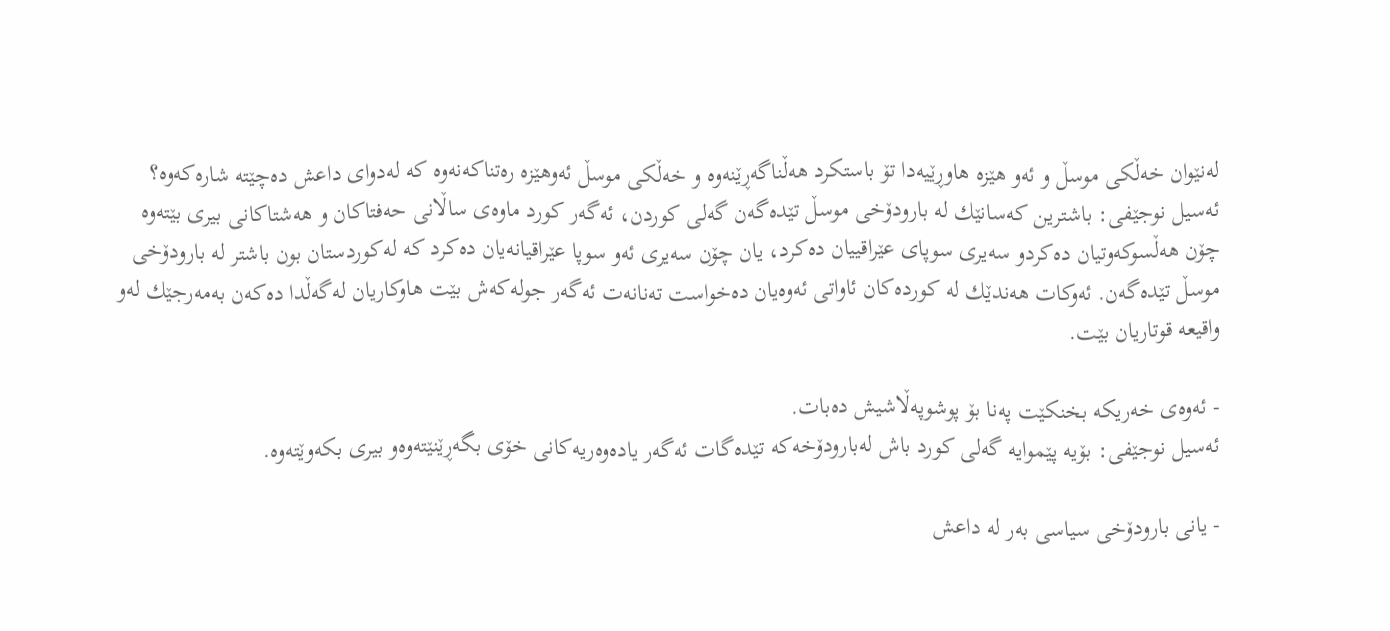له‌نێوان خه‌ڵكی موسڵ و ئه‌و هێزه‌ هاوڕێیه‌دا تۆ باستكرد هه‌ڵناگه‌ڕێنه‌وه‌ و خه‌ڵكی موسڵ ئه‌وهێزه‌ رە‌تناكه‌نه‌وه‌ كه‌ له‌دوای داعش ده‌چێته‌ شاره‌كه‌وه؟
ئه‌سیل نوجێفی: باشترین كه‌سانێك له‌ بارودۆخی موسڵ تێده‌گه‌ن گه‌لی كوردن، ئه‌گه‌ر كورد ماوه‌ی ساڵانی حه‌فتاكان و هه‌شتاكانی بیری بێته‌وه‌ چۆن هه‌ڵسوكه‌وتیان ده‌كردو سه‌یری سوپای عێراقییان ده‌كرد، یان چۆن سه‌یری ئه‌و سوپا عێراقیانه‌یان ده‌كرد كه‌ له‌كوردستان بون باشتر له‌ بارودۆخی موسڵ تێده‌گه‌ن. ئه‌وكات هه‌ندێك له‌ كورده‌كان ئاواتی ئه‌وه‌یان ده‌خواست ته‌نانه‌ت ئه‌گه‌ر جوله‌كه‌ش بێت هاوكاریان له‌گه‌ڵدا ده‌كه‌ن به‌مه‌رجێك له‌و واقیعه‌ قوتاریان بێت.

- ئه‌وه‌ی خه‌ریكه‌ بخنكێت په‌نا بۆ پوشوپه‌ڵاشیش ده‌بات.
ئه‌سیل نوجێفی: بۆیه‌ پێموایه‌ گه‌لی كورد باش له‌بارودۆخه‌كه‌ تێده‌گات ئه‌گه‌ر یاده‌وه‌ریه‌كانی خۆی بگه‌ڕێنێته‌وه‌و بیری بكه‌وێته‌وه‌.

- یانی بارودۆخی سیاسی به‌ر له‌ داعش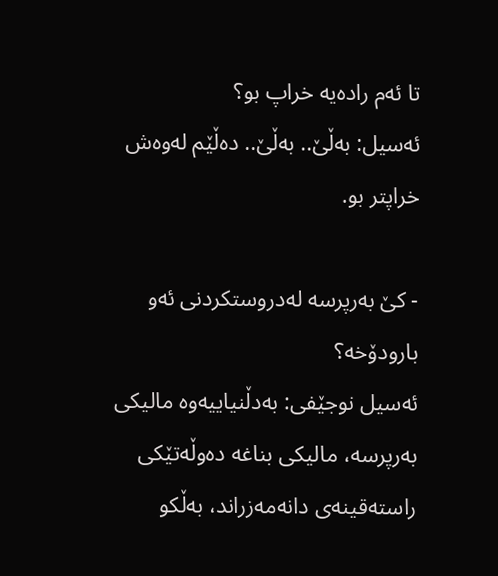تا ئه‌م راده‌یه‌ خراپ بو؟
ئه‌سیل: به‌ڵێ.. به‌ڵێ.. ده‌ڵێم له‌وه‌ش خراپتر بو.

- كێ به‌رپرسه‌ له‌دروستكردنی ئه‌و بارودۆخه‌؟
ئه‌سیل نوجێفی: به‌دڵنیاییه‌وه‌ مالیكی به‌رپرسه‌، مالیكی بناغه‌ ده‌وڵه‌تێكی راسته‌قینه‌ی دانه‌مه‌زراند، به‌ڵكو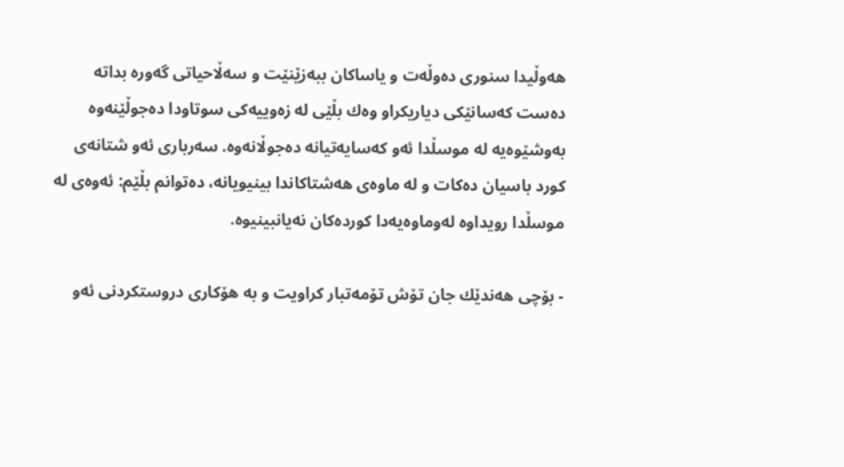هه‌وڵیدا سنوری ده‌وڵه‌ت و یاساكان ببه‌زێنێت و سه‌ڵاحیاتی گه‌وره‌ بداته‌ ده‌ست كه‌سانێكی دیاریكراو وه‌ك بڵێی له‌ زه‌وییه‌كی سوتاودا ده‌جوڵێنه‌وه‌ به‌وشێوه‌یه‌ له‌ موسڵدا ئه‌و كه‌سایه‌تیانه‌ ده‌جوڵانه‌وه‌. سه‌رباری ئه‌و شتانه‌ی كورد باسیان ده‌كات و له‌ ماوه‌ی هه‌شتاكاندا بینیویانه‌، ده‌توانم بڵێم: ئه‌وه‌ی له‌ موسڵدا رویداوه‌ له‌وماوه‌یه‌دا كورده‌كان نه‌یانبینیوه‌.

- بۆچی هه‌ندێك جان تۆش تۆمه‌تبار كراویت و به‌ هۆكاری دروستكردنی ئه‌و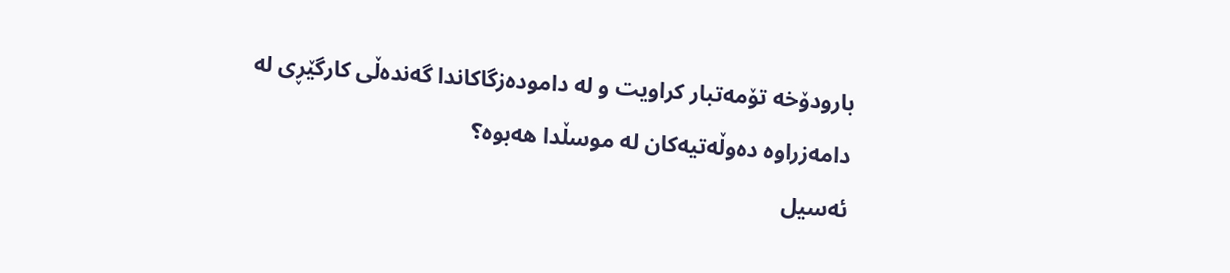بارودۆخه‌ تۆمه‌تبار كراویت و له‌ داموده‌زگاكاندا گه‌نده‌ڵی كارگێڕی له‌ دامه‌زراوه‌ ده‌وڵه‌تیه‌كان له‌ موسڵدا هه‌بوە؟
ئه‌سیل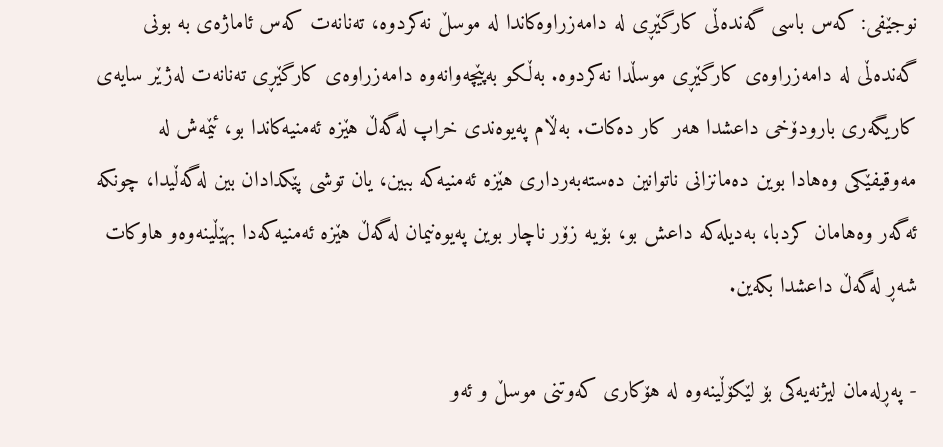نوجێفی: كه‌س باسی گه‌نده‌ڵی كارگێڕی له‌ دامه‌زراوه‌كاندا له‌ موسڵ نه‌كردوه‌، ته‌نانه‌ت كه‌س ئاماژه‌ی به‌ بونی گه‌نده‌ڵی له‌ دامه‌زراوه‌ی كارگێڕی موسڵدا نه‌كردوه‌. به‌ڵكو به‌پێچه‌وانه‌وه‌ دامه‌زراوه‌ی كارگێڕی ته‌نانه‌ت له‌ژێر سایه‌ی كاریگه‌ری بارودۆخی داعشدا هه‌ر كار ده‌كات. بەڵام په‌یوه‌ندی خراپ له‌گه‌ڵ هێزه‌ ئه‌منیه‌كاندا بو، ئێمه‌ش له‌ مه‌وقیفێكی وه‌هادا بوین ده‌مانزانی ناتوانین ده‌سته‌به‌رداری هێزه‌ ئه‌منیه‌كه‌ ببین، یان توشی پێكدادان بین له‌گه‌ڵیدا، چونكه‌ ئه‌گه‌ر وه‌هامان كردبا، به‌دیله‌كه‌ داعش بو، بۆیه‌ زۆر ناچار بوین په‌یوه‌نیمان له‌گه‌ڵ هێزه‌ ئه‌منیه‌كه‌دا بهێڵینه‌وه‌و هاوكات شه‌ڕ له‌گه‌ڵ داعشدا بكه‌ین.

- په‌ڕله‌مان لیژنه‌یه‌كی بۆ لێكۆڵینه‌وه‌ له‌ هۆكاری كه‌وتنی موسڵ و ئه‌و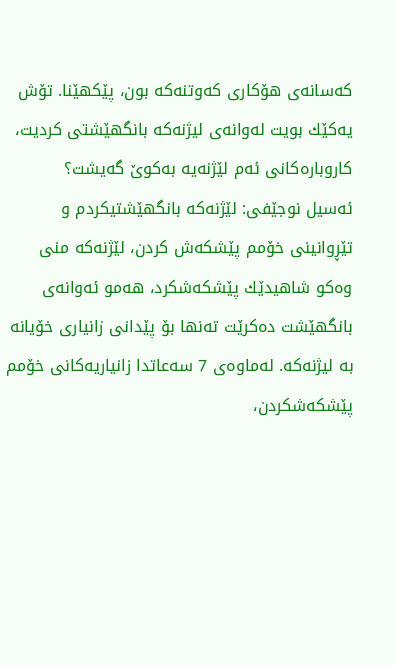كه‌سانه‌ی هۆكاری كه‌وتنه‌كه‌ بون، پێكهێنا. تۆش یه‌كێك بویت له‌وانه‌ی لیژنه‌كه‌ بانگهێشتی كردیت، كاروباره‌كانی ئه‌م لێژنه‌یه‌ به‌كوێ گه‌یشت؟
ئه‌سیل نوجێفی: لێژنه‌كه‌ بانگهێشتیكردم و تێڕوانینی خۆمم پێشكه‌ش كردن، لێژنه‌كه‌ منی وه‌كو شاهیدێك پێشكه‌شكرد، هه‌مو ئه‌وانه‌ی بانگهێشت ده‌كرێت ته‌نها بۆ پێدانی زانیاری خۆیانه‌ به‌ لیژنه‌كه‌. له‌ماوه‌ی 7 سەعاتدا زانیاریه‌كانی خۆمم پێشكه‌شكردن،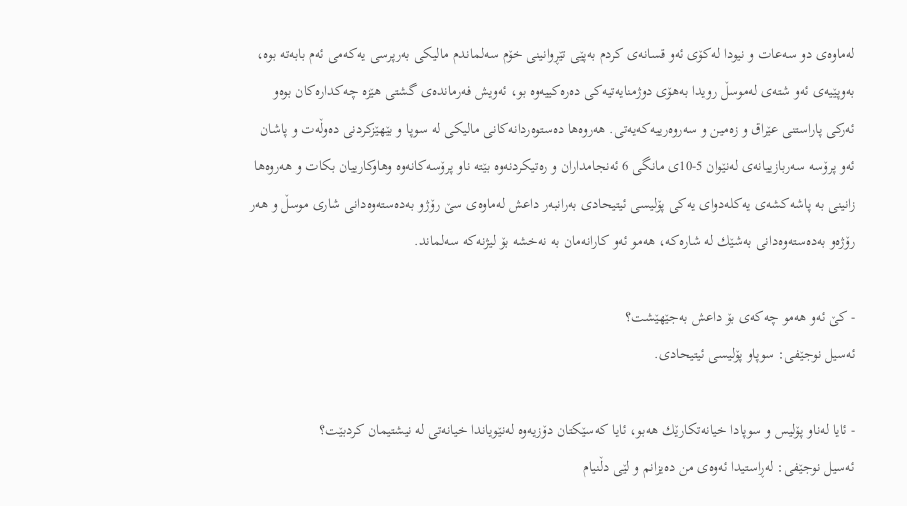له‌ماوه‌ی دو سەعات و نیودا له‌كۆی ‌ئه‌و قسانه‌ی كردم به‌پێی تێڕوانینی خۆم سه‌لماندم مالیكی به‌رپرسی یه‌كه‌می ئه‌م بابه‌ته‌ بوه‌، به‌وپێیه‌ی ئه‌و شته‌ی له‌موسڵ رویدا به‌هۆی دوژمنایه‌تیه‌كی ده‌ره‌كییه‌وه‌ بو، ئه‌ویش فه‌رمانده‌ی گشتی هێزه‌ چه‌كداره‌كان بوه‌و ئه‌ركی پاراستنی عێراق و زه‌مین و سه‌روه‌رییه‌كه‌یه‌تی. هه‌روه‌ها ده‌ستوه‌ردانه‌كانی مالیكی له‌ سوپا و بێهێزكردنی ده‌وڵه‌ت و پاشان ئه‌و پرۆسه‌ سه‌ربازییانه‌ی له‌نێوان 5-10ی مانگی 6 ئه‌نجامداران و ره‌تیكردنه‌وه‌ بێته‌ ناو پرۆسه‌كانه‌وه‌ وهاوكارییان بكات و هه‌روه‌ها زانینی به‌ پاشه‌كشه‌ی یه‌كله‌دوای یه‌كی پۆلیسی ئیتیحادی به‌رانبه‌ر داعش له‌ماوه‌ی سێ رۆژو به‌ده‌سته‌وه‌دانی شاری موسڵ و هه‌ر رۆژه‌و به‌ده‌سته‌وه‌دانی به‌شێك له‌ شاره‌كه‌، هه‌مو ئه‌و كارانه‌مان به‌ نه‌خشه‌ بۆ لیژنه‌كه‌ سه‌لماند.

- كێ ئه‌و هه‌مو چه‌كه‌ی بۆ داعش به‌جێهێشت؟
ئه‌سیل نوجێفی: سوپاو پۆلیسی ئیتیحادی.

- ئایا له‌ناو پۆلیس و سوپادا خیانه‌تكارێك هه‌بو، ئایا كه‌سێكتان دۆزیه‌وه‌ له‌نێویاندا خیانه‌تی له‌ نیشتیمان كردبێت؟
ئه‌سیل نوجێفی: له‌ڕاستیدا ئه‌وه‌ی من ده‌یزانم و لێی دڵنیام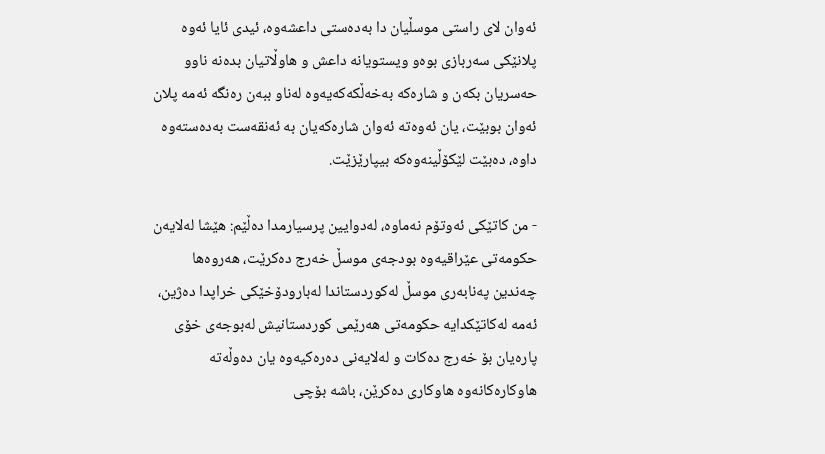ئه‌وان لای راستی موسڵیان دا به‌ده‌ستی داعشه‌وه‌، ئیدی ئایا ئه‌وه‌ پلانێكی سه‌ربازی بوه‌و ویستویانه‌ داعش و هاوڵاتیان بده‌نه‌ ناوو حه‌سریان بكه‌ن و شاره‌كه‌ به‌خه‌ڵكه‌كه‌یه‌وه‌ له‌ناو ببه‌ن ره‌نگه‌ ئه‌مه‌ پلان ئه‌وان بوبێت، یان ئه‌وه‌ته‌ ئه‌وان شاره‌كه‌یان به‌ ئه‌نقه‌ست به‌ده‌سته‌وه‌ داوه‌، ده‌بێت لێكۆڵینه‌وه‌كه‌ بیپارێزێت.

- من كاتێكی ئه‌وتۆم نه‌ماوه‌، له‌دوایین پرسیارمدا ده‌ڵێم: هێشا له‌لایه‌ن حكومه‌تی عێراقیه‌وه‌ بودجه‌ی موسڵ خه‌رج ده‌كرێت، هه‌روه‌ها چه‌ندین په‌نابه‌ری موسڵ له‌كوردستاندا له‌بارودۆخێكی خراپدا ده‌ژین، ئه‌مه‌ له‌كاتێكدایه‌ حكومه‌تی هه‌رێمی كوردستانیش له‌بوجه‌ی خۆی پاره‌یان بۆ خه‌رج ده‌كات و له‌لایه‌نی ده‌ره‌كیه‌وه‌ یان ده‌وڵه‌ته‌ هاوكاره‌كانه‌وه‌ هاوكاری ده‌كرێن، باشه‌ بۆچی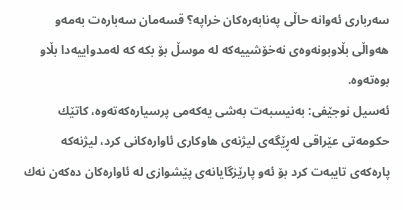سه‌رباری ئه‌وانه‌ حاڵی په‌نابه‌ره‌كان خراپه‌؟ قسه‌مان سه‌باره‌ت به‌مه‌و هه‌واڵی بڵاوبونه‌وه‌ی نه‌خۆشییه‌كه‌‌ له‌ موسڵ بۆ بكه‌ كه‌ له‌مدواییه‌دا بڵاو بوه‌ته‌وه‌.
ئه‌سیل نوجێفی: به‌نیسبه‌ت به‌شی یه‌كه‌می پرسیاره‌كه‌ته‌وه‌، كاتێك حكومه‌تی عێراقی له‌ڕێگه‌ی لیژنه‌ی هاوكاری ئاواره‌كانی كرد، لیژنه‌كه‌ پاره‌كه‌ی تایبه‌ت كرد بۆ ئه‌و پارێزگایانه‌ی پێشوازی له‌ ئاواره‌كان ده‌كه‌ن نه‌ك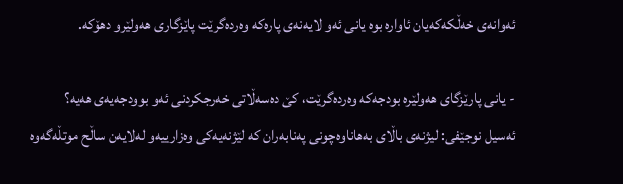ئه‌وانه‌ی خه‌ڵكه‌كه‌یان ئاواره‌ بوه‌ یانی ئه‌و لایه‌نه‌ی پاره‌كه‌ وه‌رده‌گرێت پاێزگاری هه‌ولێرو دهۆكه‌.

- یانی پارێزگای هه‌ولێره‌ بودجه‌كه‌ وه‌رده‌گرێت، كێ ده‌سه‌ڵاتی خه‌رجكردنی ئه‌و بوودجه‌یه‌ی هه‌یه‌؟
ئه‌سیل نوجێفی: لیژنه‌ی باڵای به‌هاناوه‌چونی په‌نابه‌ران كه‌ لێژنه‌یه‌كی وه‌زارییه‌و له‌لایه‌ن ساڵح موتڵه‌گه‌وه‌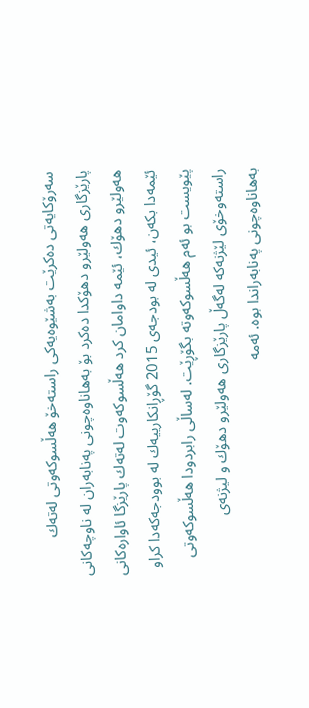سه‌رۆكایه‌تی ده‌كرێت به‌شێوه‌یه‌كی راسته‌خۆ هه‌ڵسوكه‌وتی له‌ته‌ك پارێزگاری هه‌ولێرو دهۆكدا ده‌كرد بۆ به‌هاناوه‌چونی په‌نابه‌ران له‌ ناوچه‌كانی هه‌ولێرو دهۆك، ئێمه‌ داوامان كرد هه‌ڵسوكه‌وت له‌ته‌ك پارێزگا ئاواره‌كانی ئێمه‌دا بكه‌ن، ئیدی له‌ بودجه‌ی 2015 گۆڕانكارییه‌ك له‌ بوودجه‌كه‌دا كراو پێویست بو ئه‌م هه‌ڵسوكه‌وته‌ بگۆڕێت. له‌ساڵی رابردودا هه‌ڵسوكه‌وتی راسته‌وخۆی لێژنه‌كه‌ له‌گه‌ڵ پارێزگاری هه‌ولێرو دهۆك و لیژنه‌ی به‌هاناوه‌چونی په‌نابه‌راندا بوه‌. ئه‌مه‌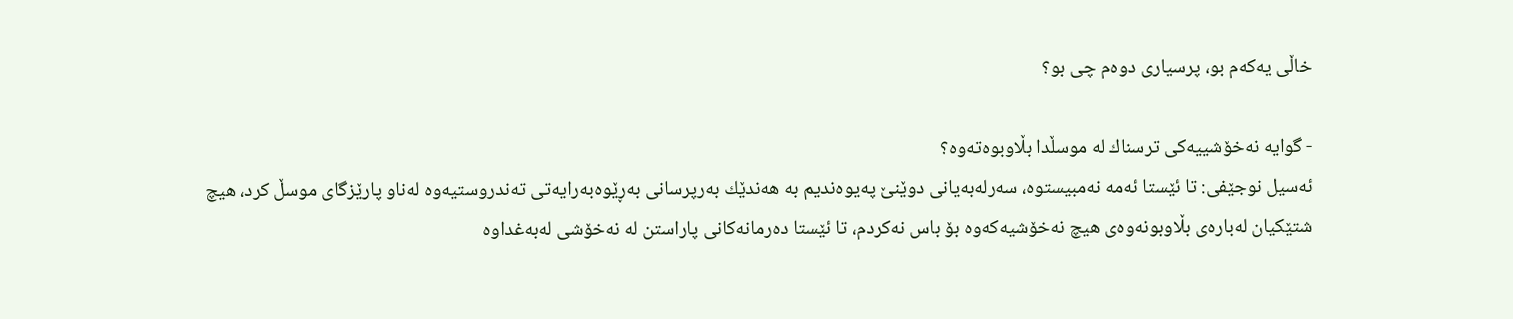خاڵی یه‌كه‌م بو، پرسیاری دوه‌م چی بو؟

- گوایه‌ نه‌خۆشییه‌كی ترسناك له‌ موسڵدا بڵاوبوه‌ته‌وه‌؟
ئه‌سیل نوجێفی: تا ئێستا ئه‌مه‌ نه‌مبیستوه‌، سه‌رله‌به‌یانی دوێنێ په‌یوه‌ندیم به‌ هه‌ندێك به‌رپرسانی به‌ڕێوه‌به‌رایه‌تی ته‌ندروستیه‌وه‌ له‌ناو پارێزگای موسڵ كرد، هیچ شتێكیان له‌باره‌ی بڵاوبونه‌وه‌ی هیچ نه‌خۆشیه‌كه‌وه‌ بۆ باس نه‌كردم، تا ئێستا ده‌رمانه‌كانی پاراستن له‌ نه‌خۆشی له‌به‌غداوه‌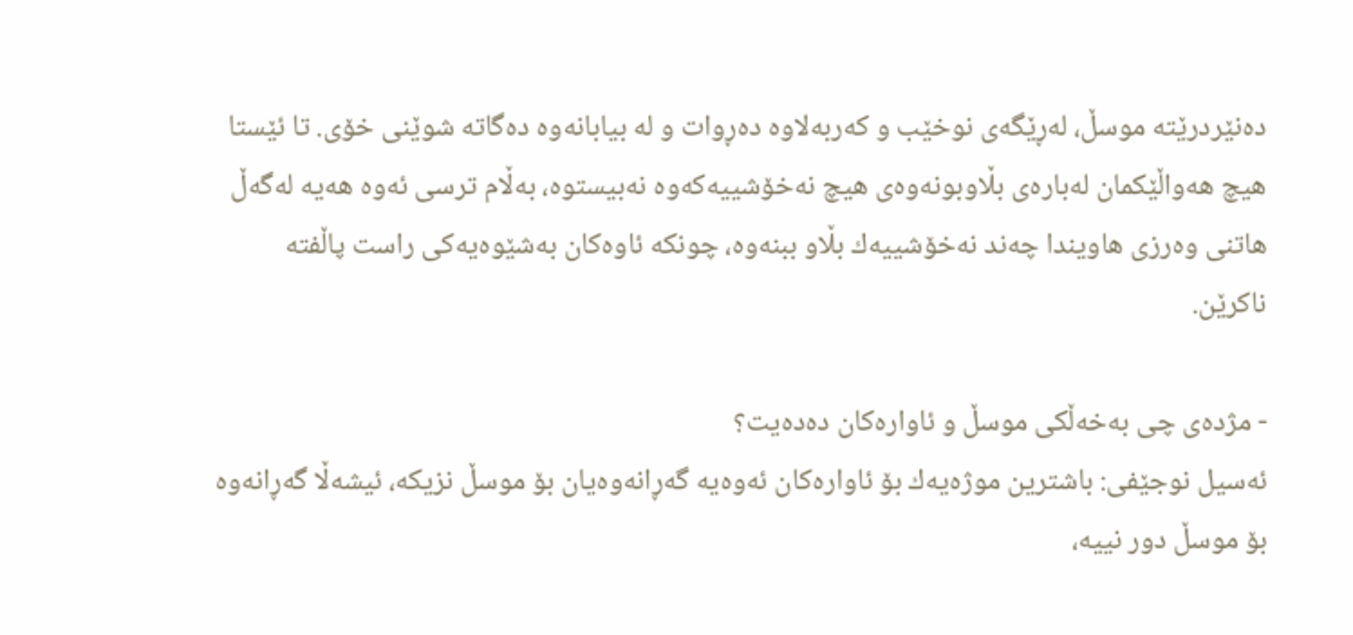ده‌نێردرێته‌ موسڵ، له‌ڕێگه‌ی نوخێب و كه‌ربه‌لاوه‌ ده‌ڕوات و له‌ بیابانه‌وه‌ ده‌گاته‌ شوێنی خۆی. تا ئێستا هیچ هه‌واڵێكمان له‌باره‌ی بڵاوبونه‌وه‌ی هیچ نه‌خۆشییه‌كه‌وه‌ نه‌بیستوه‌، بەڵام ترسی ئه‌وه‌ هه‌یه‌ له‌گه‌ڵ هاتنی وه‌رزی هاویندا چه‌ند نه‌خۆشییه‌ك بڵاو ببنه‌وه،‌ چونكه‌ ئاوه‌كان به‌شێوه‌یه‌كی راست پاڵفته‌ ناكرێن.

- مژده‌ی چی به‌خه‌ڵكی موسڵ و ئاواره‌كان ده‌ده‌یت؟
ئه‌سیل نوجێفی: باشترین موژه‌یه‌ك بۆ ئاواره‌كان ئه‌وه‌یه‌ گه‌ڕانه‌وه‌یان بۆ موسڵ نزیكه‌، ئیشه‌ڵا گه‌ڕانه‌وه‌ بۆ موسڵ دور نییه‌،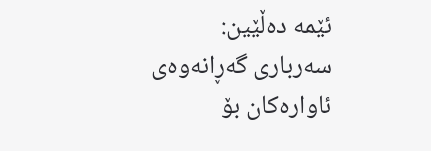ئێمه‌ ده‌ڵێین: سه‌رباری گه‌ڕانه‌وه‌ی ئاواره‌كان بۆ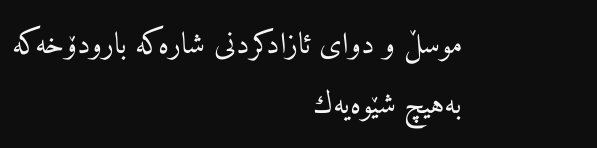موسڵ و دوای ئازادكردنی شاره‌كه‌ بارودۆخه‌كه‌ به‌هیچ شێوه‌یه‌ك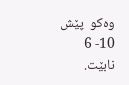وه‌كو  پێش 10- 6 نابێت.